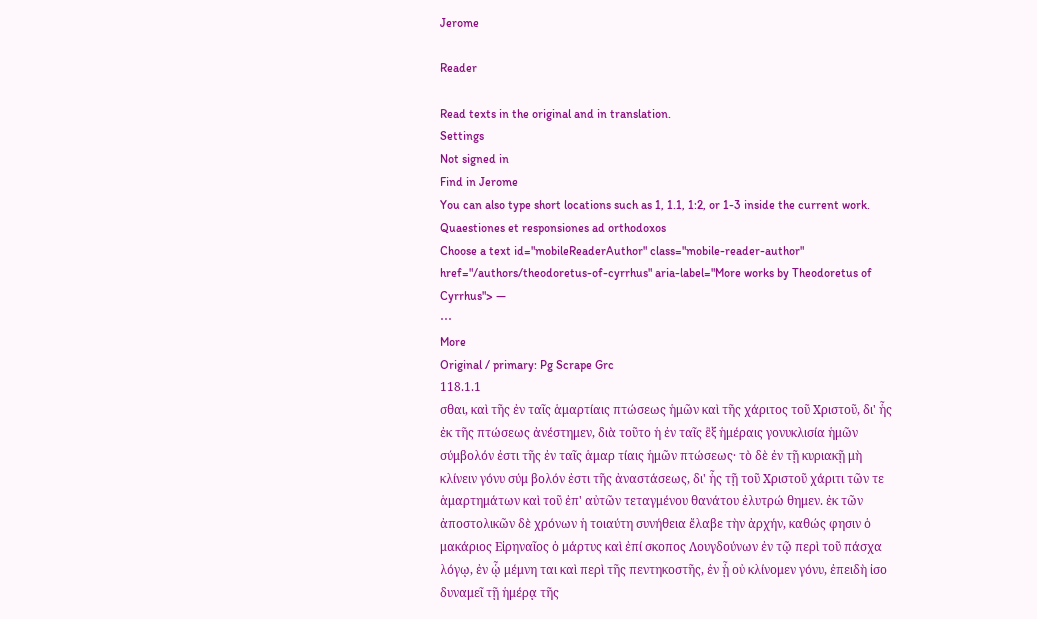Jerome

Reader

Read texts in the original and in translation.
Settings
Not signed in
Find in Jerome
You can also type short locations such as 1, 1.1, 1:2, or 1-3 inside the current work.
Quaestiones et responsiones ad orthodoxos
Choose a text id="mobileReaderAuthor" class="mobile-reader-author" href="/authors/theodoretus-of-cyrrhus" aria-label="More works by Theodoretus of Cyrrhus"> —
⋯
More
Original / primary: Pg Scrape Grc
118.1.1
σθαι, καὶ τῆς ἐν ταῖς ἁμαρτίαις πτώσεως ἡμῶν καὶ τῆς χάριτος τοῦ Χριστοῦ, δι' ἧς ἐκ τῆς πτώσεως ἀνέστημεν, διὰ τοῦτο ἡ ἐν ταῖς ἓξ ἡμέραις γονυκλισία ἡμῶν σύμβολόν ἐστι τῆς ἐν ταῖς ἁμαρ τίαις ἡμῶν πτώσεως· τὸ δὲ ἐν τῇ κυριακῇ μὴ κλίνειν γόνυ σύμ βολόν ἐστι τῆς ἀναστάσεως, δι' ἧς τῇ τοῦ Χριστοῦ χάριτι τῶν τε ἁμαρτημάτων καὶ τοῦ ἐπ' αὐτῶν τεταγμένου θανάτου ἐλυτρώ θημεν. ἐκ τῶν ἀποστολικῶν δὲ χρόνων ἡ τοιαύτη συνήθεια ἔλαβε τὴν ἀρχήν, καθώς φησιν ὁ μακάριος Εἰρηναῖος ὁ μάρτυς καὶ ἐπί σκοπος Λουγδούνων ἐν τῷ περὶ τοῦ πάσχα λόγῳ, ἐν ᾧ μέμνη ται καὶ περὶ τῆς πεντηκοστῆς, ἐν ᾗ οὐ κλίνομεν γόνυ, ἐπειδὴ ἰσο δυναμεῖ τῇ ἡμέρᾳ τῆς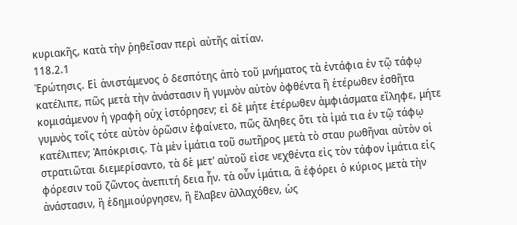κυριακῆς, κατὰ τὴν ῥηθεῖσαν περὶ αὐτῆς αἰτίαν.
118.2.1
Ἐρώτησις. Εἰ ἀνιστάμενος ὁ δεσπότης ἀπὸ τοῦ μνήματος τὰ ἐντάφια ἐν τῷ τάφῳ κατέλιπε, πῶς μετὰ τὴν ἀνάστασιν ἢ γυμνὸν αὐτὸν ὀφθέντα ἢ ἑτέρωθεν ἐσθῆτα κομισάμενον ἡ γραφὴ οὐχ ἱστόρησεν; εἰ δὲ μήτε ἑτέρωθεν ἀμφιάσματα εἴληφε, μήτε γυμνὸς τοῖς τότε αὐτὸν ὁρῶσιν ἐφαίνετο, πῶς ἄληθες ὅτι τὰ ἱμά τια ἐν τῷ τάφῳ κατέλιπεν; Ἀπόκρισις. Τὰ μὲν ἱμάτια τοῦ σωτῆρος μετὰ τὸ σταυ ρωθῆναι αὐτὸν οἱ στρατιῶται διεμερίσαντο, τὰ δὲ μετ' αὐτοῦ εἰσε νεχθέντα εἰς τὸν τάφον ἱμάτια εἰς φόρεσιν τοῦ ζῶντος ἀνεπιτή δεια ἦν. τὰ οὖν ἱμάτια, ἃ ἐφόρει ὁ κύριος μετὰ τὴν ἀνάστασιν, ἢ ἐδημιούργησεν, ἢ ἔλαβεν ἀλλαχόθεν, ὡς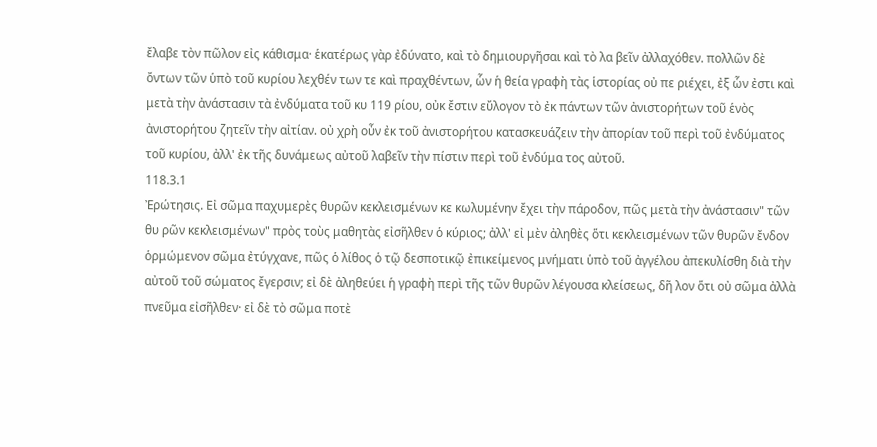ἔλαβε τὸν πῶλον εἰς κάθισμα· ἑκατέρως γὰρ ἐδύνατο, καὶ τὸ δημιουργῆσαι καὶ τὸ λα βεῖν ἀλλαχόθεν. πολλῶν δὲ ὄντων τῶν ὑπὸ τοῦ κυρίου λεχθέν των τε καὶ πραχθέντων, ὧν ἡ θεία γραφὴ τὰς ἱστορίας οὐ πε ριέχει, ἐξ ὧν ἐστι καὶ μετὰ τὴν ἀνάστασιν τὰ ἐνδύματα τοῦ κυ 119 ρίου, οὐκ ἔστιν εὔλογον τὸ ἐκ πάντων τῶν ἀνιστορήτων τοῦ ἑνὸς ἀνιστορήτου ζητεῖν τὴν αἰτίαν. οὐ χρὴ οὖν ἐκ τοῦ ἀνιστορήτου κατασκευάζειν τὴν ἀπορίαν τοῦ περὶ τοῦ ἐνδύματος τοῦ κυρίου, ἀλλ' ἐκ τῆς δυνάμεως αὐτοῦ λαβεῖν τὴν πίστιν περὶ τοῦ ἐνδύμα τος αὐτοῦ.
118.3.1
Ἐρώτησις. Εἰ σῶμα παχυμερὲς θυρῶν κεκλεισμένων κε κωλυμένην ἔχει τὴν πάροδον, πῶς μετὰ τὴν ἀνάστασιν" τῶν θυ ρῶν κεκλεισμένων" πρὸς τοὺς μαθητὰς εἰσῆλθεν ὁ κύριος; ἀλλ' εἰ μὲν ἀληθὲς ὅτι κεκλεισμένων τῶν θυρῶν ἔνδον ὁρμώμενον σῶμα ἐτύγχανε, πῶς ὁ λίθος ὁ τῷ δεσποτικῷ ἐπικείμενος μνήματι ὑπὸ τοῦ ἀγγέλου ἀπεκυλίσθη διὰ τὴν αὐτοῦ τοῦ σώματος ἔγερσιν; εἰ δὲ ἀληθεύει ἡ γραφὴ περὶ τῆς τῶν θυρῶν λέγουσα κλείσεως, δῆ λον ὅτι οὐ σῶμα ἀλλὰ πνεῦμα εἰσῆλθεν· εἰ δὲ τὸ σῶμα ποτὲ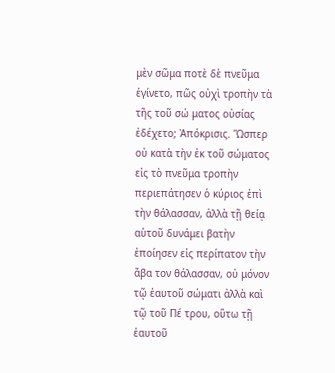μὲν σῶμα ποτὲ δὲ πνεῦμα ἐγίνετο, πῶς οὐχὶ τροπὴν τὰ τῆς τοῦ σώ ματος οὐσίας ἐδέχετο; Ἀπόκρισις. Ὥσπερ οὐ κατὰ τὴν ἐκ τοῦ σώματος εἰς τὸ πνεῦμα τροπὴν περιεπάτησεν ὁ κύριος ἐπὶ τὴν θάλασσαν, ἀλλὰ τῇ θείᾳ αὑτοῦ δυνάμει βατὴν ἐποίησεν εἰς περίπατον τὴν ἄβα τον θάλασσαν, οὐ μόνον τῷ ἑαυτοῦ σώματι ἀλλὰ καὶ τῷ τοῦ Πέ τρου, οὕτω τῇ ἑαυτοῦ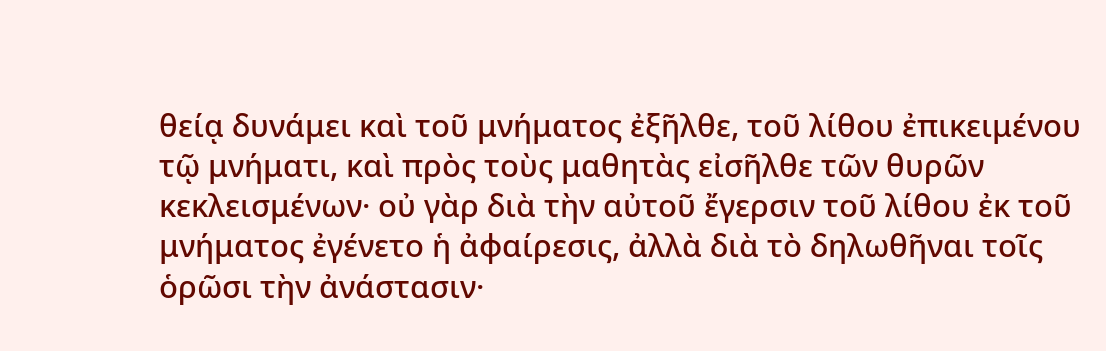θείᾳ δυνάμει καὶ τοῦ μνήματος ἐξῆλθε, τοῦ λίθου ἐπικειμένου τῷ μνήματι, καὶ πρὸς τοὺς μαθητὰς εἰσῆλθε τῶν θυρῶν κεκλεισμένων· οὐ γὰρ διὰ τὴν αὐτοῦ ἔγερσιν τοῦ λίθου ἐκ τοῦ μνήματος ἐγένετο ἡ ἀφαίρεσις, ἀλλὰ διὰ τὸ δηλωθῆναι τοῖς ὁρῶσι τὴν ἀνάστασιν·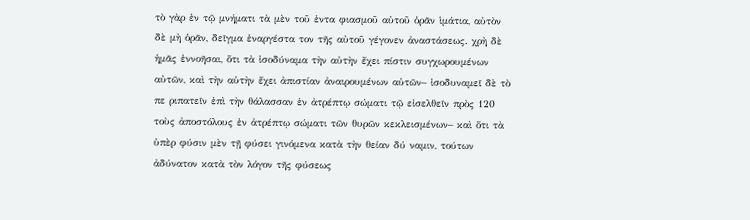τὸ γὰρ ἐν τῷ μνήματι τὰ μὲν τοῦ ἐντα φιασμοῦ αὐτοῦ ὁρᾶν ἱμάτια, αὐτὸν δὲ μὴ ὁρᾶν, δεῖγμα ἐναργέστα τον τῆς αὐτοῦ γέγονεν ἀναστάσεως. χρὴ δὲ ἡμᾶς ἐννοῆσαι, ὅτι τὰ ἰσοδύναμα τὴν αὐτὴν ἔχει πίστιν συγχωρουμένων αὐτῶν, καὶ τὴν αὐτὴν ἔχει ἀπιστίαν ἀναιρουμένων αὐτῶν– ἰσοδυναμεῖ δὲ τὸ πε ριπατεῖν ἐπὶ τὴν θάλασσαν ἐν ἀτρέπτῳ σώματι τῷ εἰσελθεῖν πρὸς 120 τοὺς ἀποστόλους ἐν ἀτρέπτῳ σώματι τῶν θυρῶν κεκλεισμένων– καὶ ὅτι τὰ ὑπὲρ φύσιν μὲν τῇ φύσει γινόμενα κατὰ τὴν θείαν δύ ναμιν, τούτων ἀδύνατον κατὰ τὸν λόγον τῆς φύσεως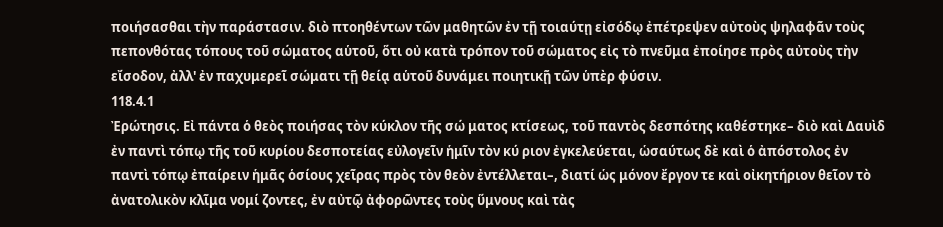ποιήσασθαι τὴν παράστασιν. διὸ πτοηθέντων τῶν μαθητῶν ἐν τῇ τοιαύτῃ εἰσόδῳ ἐπέτρεψεν αὐτοὺς ψηλαφᾶν τοὺς πεπονθότας τόπους τοῦ σώματος αὑτοῦ, ὅτι οὐ κατὰ τρόπον τοῦ σώματος εἰς τὸ πνεῦμα ἐποίησε πρὸς αὐτοὺς τὴν εἴσοδον, ἀλλ' ἐν παχυμερεῖ σώματι τῇ θείᾳ αὑτοῦ δυνάμει ποιητικῇ τῶν ὑπὲρ φύσιν.
118.4.1
Ἐρώτησις. Εἰ πάντα ὁ θεὸς ποιήσας τὸν κύκλον τῆς σώ ματος κτίσεως, τοῦ παντὸς δεσπότης καθέστηκε– διὸ καὶ Δαυὶδ ἐν παντὶ τόπῳ τῆς τοῦ κυρίου δεσποτείας εὐλογεῖν ἡμῖν τὸν κύ ριον ἐγκελεύεται, ὡσαύτως δὲ καὶ ὁ ἀπόστολος ἐν παντὶ τόπῳ ἐπαίρειν ἡμᾶς ὁσίους χεῖρας πρὸς τὸν θεὸν ἐντέλλεται–, διατί ὡς μόνον ἔργον τε καὶ οἰκητήριον θεῖον τὸ ἀνατολικὸν κλῖμα νομί ζοντες, ἐν αὐτῷ ἀφορῶντες τοὺς ὕμνους καὶ τὰς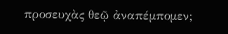προσευχὰς θεῷ ἀναπέμπομεν;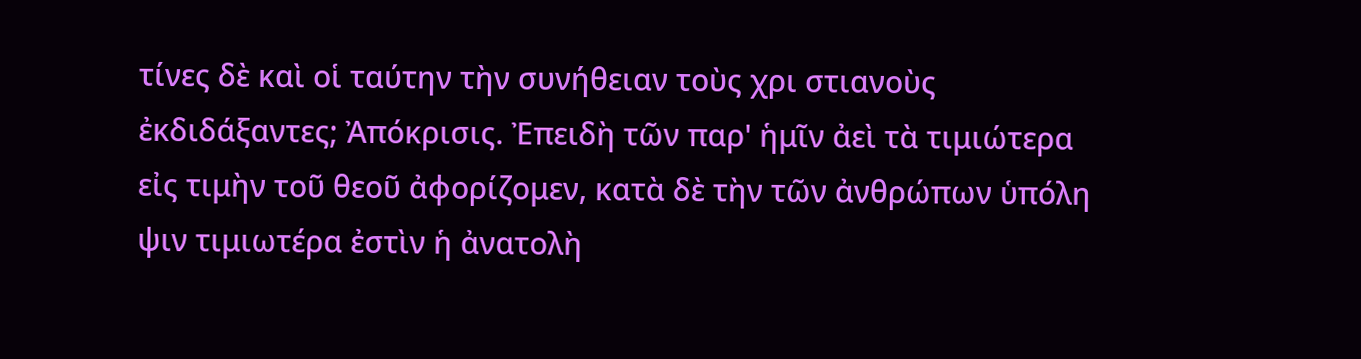τίνες δὲ καὶ οἱ ταύτην τὴν συνήθειαν τοὺς χρι στιανοὺς ἐκδιδάξαντες; Ἀπόκρισις. Ἐπειδὴ τῶν παρ' ἡμῖν ἀεὶ τὰ τιμιώτερα εἰς τιμὴν τοῦ θεοῦ ἀφορίζομεν, κατὰ δὲ τὴν τῶν ἀνθρώπων ὑπόλη ψιν τιμιωτέρα ἐστὶν ἡ ἀνατολὴ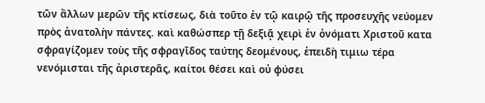τῶν ἄλλων μερῶν τῆς κτίσεως, διὰ τοῦτο ἐν τῷ καιρῷ τῆς προσευχῆς νεύομεν πρὸς ἀνατολὴν πάντες. καὶ καθώσπερ τῇ δεξιᾷ χειρὶ ἐν ὀνόματι Χριστοῦ κατα σφραγίζομεν τοὺς τῆς σφραγῖδος ταύτης δεομένους, ἐπειδὴ τιμιω τέρα νενόμισται τῆς ἀριστερᾶς, καίτοι θέσει καὶ οὐ φύσει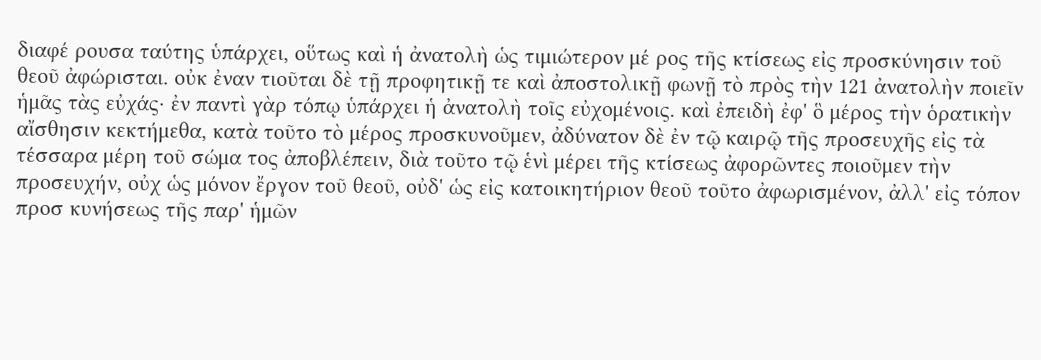διαφέ ρουσα ταύτης ὑπάρχει, οὕτως καὶ ἡ ἀνατολὴ ὡς τιμιώτερον μέ ρος τῆς κτίσεως εἰς προσκύνησιν τοῦ θεοῦ ἀφώρισται. οὐκ ἐναν τιοῦται δὲ τῇ προφητικῇ τε καὶ ἀποστολικῇ φωνῇ τὸ πρὸς τὴν 121 ἀνατολὴν ποιεῖν ἡμᾶς τὰς εὐχάς· ἐν παντὶ γὰρ τόπῳ ὑπάρχει ἡ ἀνατολὴ τοῖς εὐχομένοις. καὶ ἐπειδὴ ἐφ' ὃ μέρος τὴν ὁρατικὴν αἴσθησιν κεκτήμεθα, κατὰ τοῦτο τὸ μέρος προσκυνοῦμεν, ἀδύνατον δὲ ἐν τῷ καιρῷ τῆς προσευχῆς εἰς τὰ τέσσαρα μέρη τοῦ σώμα τος ἀποβλέπειν, διὰ τοῦτο τῷ ἑνὶ μέρει τῆς κτίσεως ἀφορῶντες ποιοῦμεν τὴν προσευχήν, οὐχ ὡς μόνον ἔργον τοῦ θεοῦ, οὐδ' ὡς εἰς κατοικητήριον θεοῦ τοῦτο ἀφωρισμένον, ἀλλ' εἰς τόπον προσ κυνήσεως τῆς παρ' ἡμῶν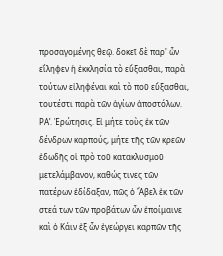προσαγομένης θεῷ. δοκεῖ δὲ παρ' ὧν εἴληφεν ἡ ἐκκλησία τὸ εὔξασθαι, παρὰ τούτων εἰληφέναι καὶ τὸ ποῦ εὔξασθαι, τουτέστι παρὰ τῶν ἁγίων ἀποστόλων. ΡΑʹ. Ἐρώτησις. Εἰ μήτε τοὺς ἐκ τῶν δένδρων καρπούς, μήτε τῆς τῶν κρεῶν ἐδωδῆς οἱ πρὸ τοῦ κατακλυσμοῦ μετελάμβανον, καθώς τινες τῶν πατέρων ἐδίδαξαν, πῶς ὁ Ἄβελ ἐκ τῶν στεά των τῶν προβάτων ὦν ἐποίμαινε καὶ ὁ Κάιν ἐξ ὧν ἐγεώργει καρπῶν τῆς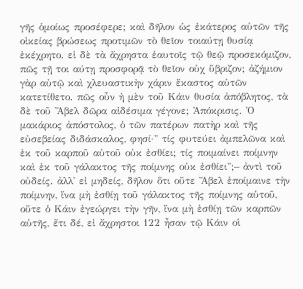γῆς ὁμοίως προσέφερε; καὶ δῆλον ὡς ἑκάτερος αὐτῶν τῆς οἰκείας βρώσεως προτιμῶν τὸ θεῖον τοιαύτῃ θυσίᾳ ἐκέχρητο. εἰ δὲ τὰ ἄχρηστα ἑαυτοῖς τῷ θεῷ προσεκόμιζον, πῶς τῇ τοι αύτῃ προσφορᾷ τὸ θεῖον οὐχ ὕβριζον; ἀζήμιον γὰρ αὐτῷ καὶ χλευαστικὴν χάριν ἕκαστος αὐτῶν κατετίθετο. πῶς οὖν ἡ μὲν τοῦ Κάιν θυσία ἀπόβλητος, τὰ δὲ τοῦ Ἄβελ δῶρα αἰδέσιμα γέγονε; Ἀπόκρισις. Ὁ μακάριος ἀπόστολος, ὁ τῶν πατέρων πατὴρ καὶ τῆς εὐσεβείας διδάσκαλος, φησί·" τίς φυτεύει ἀμπελῶνα καὶ ἐκ τοῦ καρποῦ αὐτοῦ οὐκ ἐσθίει; τίς ποιμαίνει ποίμνην καὶ ἐκ τοῦ γάλακτος τῆς ποίμνης οὐκ ἐσθίει";– ἀντὶ τοῦ οὐδείς. ἀλλ' εἰ μηδείς, δῆλον ὅτι οὔτε Ἄβελ ἐποίμαινε τὴν ποίμνην, ἵνα μὴ ἐσθίῃ τοῦ γάλακτος τῆς ποίμνης αὑτοῦ, οὔτε ὁ Κάιν ἐγεώργει τὴν γῆν, ἵνα μὴ ἐσθίῃ τῶν καρπῶν αὐτῆς, ἔτι δέ, εἰ ἄχρηστοι 122 ἦσαν τῷ Κάιν οἱ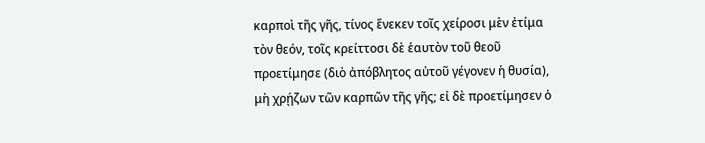καρποὶ τῆς γῆς, τίνος ἕνεκεν τοῖς χείροσι μὲν ἐτίμα τὸν θεόν, τοῖς κρείττοσι δὲ ἑαυτὸν τοῦ θεοῦ προετίμησε (διὸ ἀπόβλητος αὐτοῦ γέγονεν ἡ θυσία), μὴ χρῄζων τῶν καρπῶν τῆς γῆς; εἰ δὲ προετίμησεν ὁ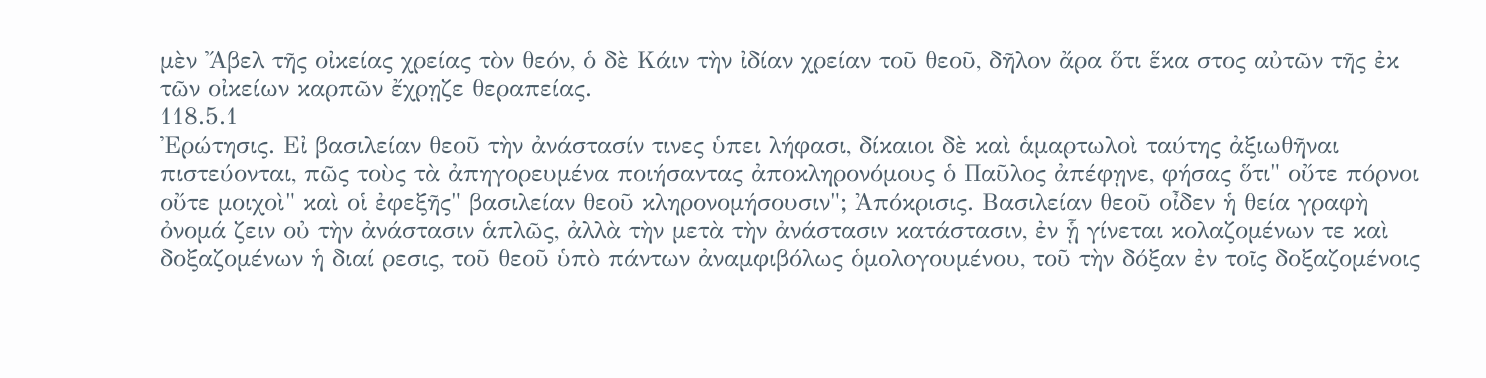μὲν Ἄβελ τῆς οἰκείας χρείας τὸν θεόν, ὁ δὲ Κάιν τὴν ἰδίαν χρείαν τοῦ θεοῦ, δῆλον ἄρα ὅτι ἕκα στος αὐτῶν τῆς ἐκ τῶν οἰκείων καρπῶν ἔχρῃζε θεραπείας.
118.5.1
Ἐρώτησις. Εἰ βασιλείαν θεοῦ τὴν ἀνάστασίν τινες ὑπει λήφασι, δίκαιοι δὲ καὶ ἁμαρτωλοὶ ταύτης ἀξιωθῆναι πιστεύονται, πῶς τοὺς τὰ ἀπηγορευμένα ποιήσαντας ἀποκληρονόμους ὁ Παῦλος ἀπέφῃνε, φήσας ὅτι" οὔτε πόρνοι οὔτε μοιχοὶ" καὶ οἱ ἐφεξῆς" βασιλείαν θεοῦ κληρονομήσουσιν"; Ἀπόκρισις. Βασιλείαν θεοῦ οἶδεν ἡ θεία γραφὴ ὀνομά ζειν οὐ τὴν ἀνάστασιν ἁπλῶς, ἀλλὰ τὴν μετὰ τὴν ἀνάστασιν κατάστασιν, ἐν ᾗ γίνεται κολαζομένων τε καὶ δοξαζομένων ἡ διαί ρεσις, τοῦ θεοῦ ὑπὸ πάντων ἀναμφιβόλως ὁμολογουμένου, τοῦ τὴν δόξαν ἐν τοῖς δοξαζομένοις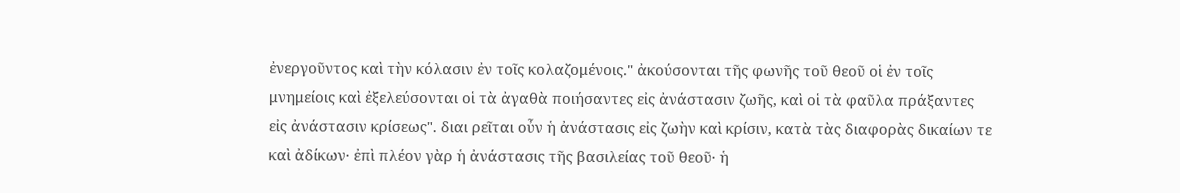ἐνεργοῦντος καὶ τὴν κόλασιν ἐν τοῖς κολαζομένοις." ἀκούσονται τῆς φωνῆς τοῦ θεοῦ οἱ ἐν τοῖς μνημείοις καὶ ἐξελεύσονται οἱ τὰ ἀγαθὰ ποιήσαντες εἰς ἀνάστασιν ζωῆς, καὶ οἱ τὰ φαῦλα πράξαντες εἰς ἀνάστασιν κρίσεως". διαι ρεῖται οὖν ἡ ἀνάστασις εἰς ζωὴν καὶ κρίσιν, κατὰ τὰς διαφορὰς δικαίων τε καὶ ἀδίκων· ἐπὶ πλέον γὰρ ἡ ἀνάστασις τῆς βασιλείας τοῦ θεοῦ· ἡ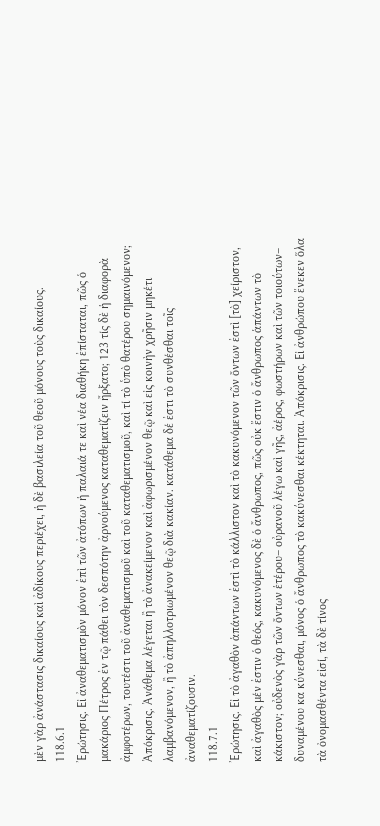μὲν γὰρ ἀνάστασις δικαίους καὶ ἀδίκους περιέχει, ἡ δὲ βασιλεία τοῦ θεοῦ μόνους τοὺς δικαίους.
118.6.1
Ἐρώτησις. Εἰ ἀναθεματισμὸν μόνον ἐπὶ τῶν ἀτόπων ἡ παλαιά τε καὶ νέα διαθήκη ἐπίσταται, πῶς ὁ μακάριος Πέτρος ἐν τῷ πάθει τὸν δεσπότην ἀρνούμενος καταθεματίζειν ἤρξατο; 123 τίς δὲ ἡ διαφορὰ ἀμφοτέρων, τουτέστι τοῦ ἀναθεματισμοῦ καὶ τοῦ καταθεματισμοῦ, καὶ τί τὸ ὑπὸ θατέρου σημαινόμενον; Ἀπόκρισις. Ἀνάθεμα λέγεται ἢ τὸ ἀνακείμενον καὶ ἀφωρισμένον θεῷ καὶ εἰς κοινὴν χρῆσιν μηκέτι λαμβανόμενον, ἢ τὸ ἀπηλλοτριωμένον θεῷ διὰ κακίαν. κατάθεμα δέ ἐστι τὸ συνθέσθαι τοῖς ἀναθεματίζουσιν.
118.7.1
Ἐρώτησις. Εἰ τὸ ἀγαθὸν ἁπάντων ἐστὶ τὸ κάλλιστον καὶ τὸ κακυνόμενον τῶν ὄντων ἐστὶ [τὸ] χείριστον, καὶ ἀγαθὸς μέν ἐστιν ὁ θεός, κακυνόμενος δὲ ὁ ἄνθρωπος, πῶς οὐκ ἔστιν ὁ ἄνθρωπος ἁπάντων τὸ κάκιστον; οὐδενὸς γὰρ τῶν ὄντων ἑτέρου– οὐρανοῦ λέγω καὶ γῆς, ἀέρος, φωστήρων καὶ τῶν τοιούτων– δυναμένου κα κύνεσθαι, μόνος ὁ ἄνθρωπος τὸ κακύνεσθαι κέκτηται. Ἀπόκρισις. Εἰ ἀνθρώπου ἕνεκεν ὅλα τὰ ὀνομασθέντα εἰσί, τὰ δὲ τίνος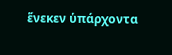ἕνεκεν ὑπάρχοντα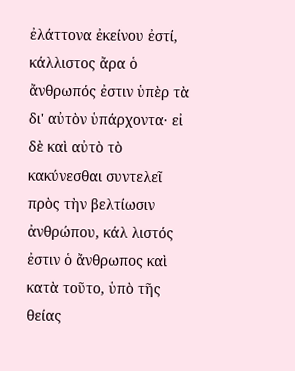ἐλάττονα ἐκείνου ἐστί, κάλλιστος ἄρα ὁ ἄνθρωπός ἐστιν ὑπὲρ τὰ δι' αὐτὸν ὑπάρχοντα· εἰ δὲ καὶ αὐτὸ τὸ κακύνεσθαι συντελεῖ πρὸς τὴν βελτίωσιν ἀνθρώπου, κάλ λιστός ἐστιν ὁ ἄνθρωπος καὶ κατὰ τοῦτο, ὑπὸ τῆς θείας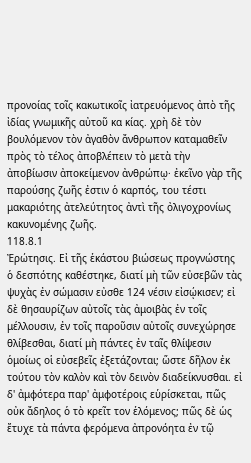προνοίας τοῖς κακωτικοῖς ἰατρευόμενος ἀπὸ τῆς ἰδίας γνωμικῆς αὐτοῦ κα κίας. χρὴ δὲ τὸν βουλόμενον τὸν ἀγαθὸν ἄνθρωπον καταμαθεῖν πρὸς τὸ τέλος ἀποβλέπειν τὸ μετὰ τὴν ἀποβίωσιν ἀποκείμενον ἀνθρώπῳ· ἐκεῖνο γὰρ τῆς παρούσης ζωῆς ἐστιν ὁ καρπός, του τέστι μακαριότης ἀτελεύτητος ἀντὶ τῆς ὀλιγοχρονίως κακυνομένης ζωῆς.
118.8.1
Ἐρώτησις. Εἰ τῆς ἑκάστου βιώσεως προγνώστης ὁ δεσπότης καθέστηκε, διατί μὴ τῶν εὐσεβῶν τὰς ψυχὰς ἐν σώμασιν εὐσθε 124 νέσιν εἰσῴκισεν; εἰ δὲ θησαυρίζων αὐτοῖς τὰς ἀμοιβὰς ἐν τοῖς μέλλουσιν, ἐν τοῖς παροῦσιν αὐτοῖς συνεχώρησε θλίβεσθαι, διατί μὴ πάντες ἐν ταῖς θλίψεσιν ὁμοίως οἱ εὐσεβεῖς ἐξετάζονται; ὥστε δῆλον ἐκ τούτου τὸν καλὸν καὶ τὸν δεινὸν διαδείκνυσθαι. εἰ δ' ἀμφότερα παρ' ἀμφοτέροις εὑρίσκεται, πῶς οὐκ ἄδηλος ὁ τὸ κρεῖτ τον ἑλόμενος; πῶς δὲ ὡς ἔτυχε τὰ πάντα φερόμενα ἀπρονόητα ἐν τῷ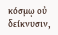κόσμῳ οὐ δείκνυσιν,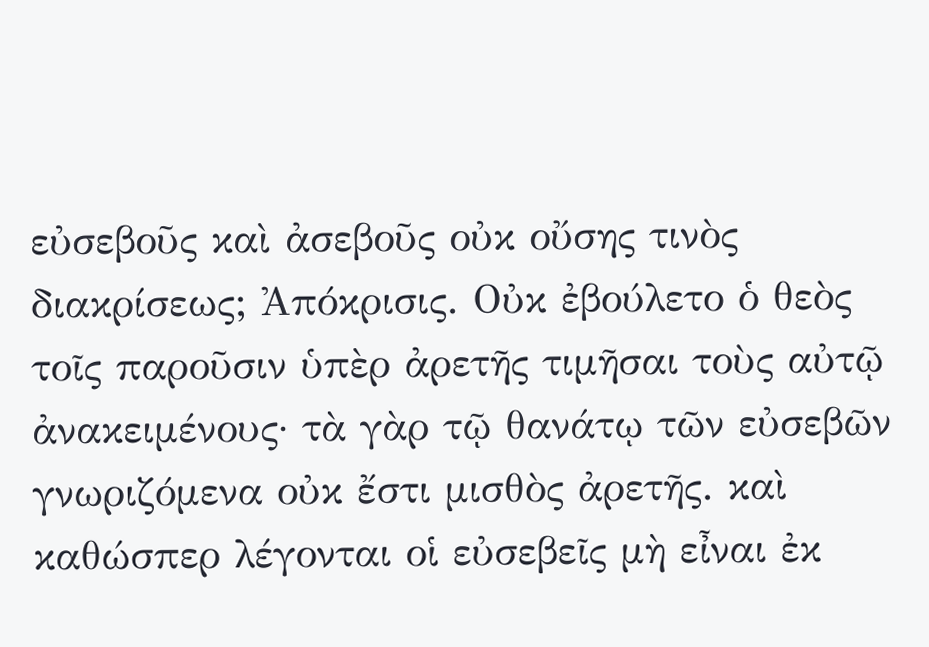εὐσεβοῦς καὶ ἀσεβοῦς οὐκ οὔσης τινὸς διακρίσεως; Ἀπόκρισις. Οὐκ ἐβούλετο ὁ θεὸς τοῖς παροῦσιν ὑπὲρ ἀρετῆς τιμῆσαι τοὺς αὐτῷ ἀνακειμένους· τὰ γὰρ τῷ θανάτῳ τῶν εὐσεβῶν γνωριζόμενα οὐκ ἔστι μισθὸς ἀρετῆς. καὶ καθώσπερ λέγονται οἱ εὐσεβεῖς μὴ εἶναι ἐκ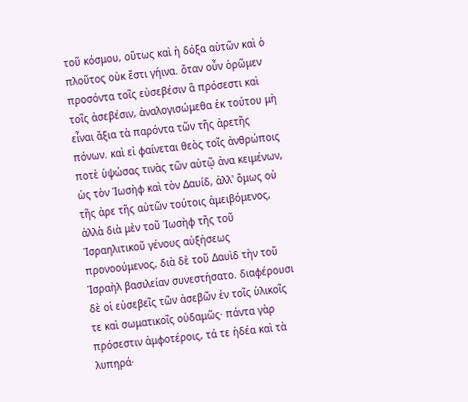τοῦ κόσμου, οὕτως καὶ ἡ δόξα αὐτῶν καὶ ὁ πλοῦτος οὐκ ἔστι γήινα. ὅταν οὖν ὁρῶμεν προσόντα τοῖς εὐσεβέσιν ἃ πρόσεστι καὶ τοῖς ἀσεβέσιν, ἀναλογισώμεθα ἐκ τούτου μὴ εἶναι ἄξια τὰ παρόντα τῶν τῆς ἀρετῆς πόνων. καὶ εἰ φαίνεται θεὸς τοῖς ἀνθρώποις ποτὲ ὑψώσας τινὰς τῶν αὐτῷ ἀνα κειμένων, ὡς τὸν Ἰωσὴφ καὶ τὸν Δαυίδ, ἀλλ' ὅμως οὐ τῆς ἀρε τῆς αὐτῶν τούτοις ἀμειβόμενος, ἀλλὰ διὰ μὲν τοῦ Ἰωσὴφ τῆς τοῦ Ἰσραηλιτικοῦ γένους αὐξήσεως προνοούμενος, διὰ δὲ τοῦ Δαυὶδ τὴν τοῦ Ἰσραὴλ βασιλείαν συνεστήσατο. διαφέρουσι δὲ οἱ εὐσεβεῖς τῶν ἀσεβῶν ἐν τοῖς ὑλικοῖς τε καὶ σωματικοῖς οὐδαμῶς· πάντα γὰρ πρόσεστιν ἀμφοτέροις, τά τε ἡδέα καὶ τὰ λυπηρά·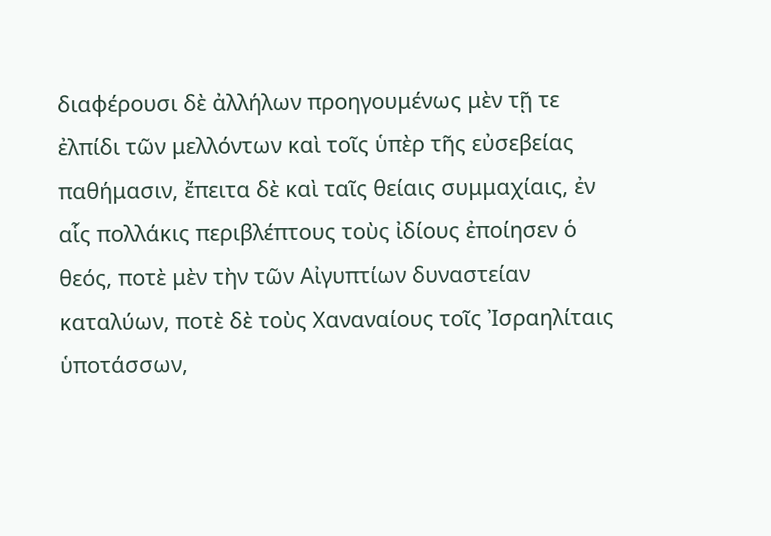διαφέρουσι δὲ ἀλλήλων προηγουμένως μὲν τῇ τε ἐλπίδι τῶν μελλόντων καὶ τοῖς ὑπὲρ τῆς εὐσεβείας παθήμασιν, ἔπειτα δὲ καὶ ταῖς θείαις συμμαχίαις, ἐν αἷς πολλάκις περιβλέπτους τοὺς ἰδίους ἐποίησεν ὁ θεός, ποτὲ μὲν τὴν τῶν Αἰγυπτίων δυναστείαν καταλύων, ποτὲ δὲ τοὺς Χαναναίους τοῖς Ἰσραηλίταις ὑποτάσσων,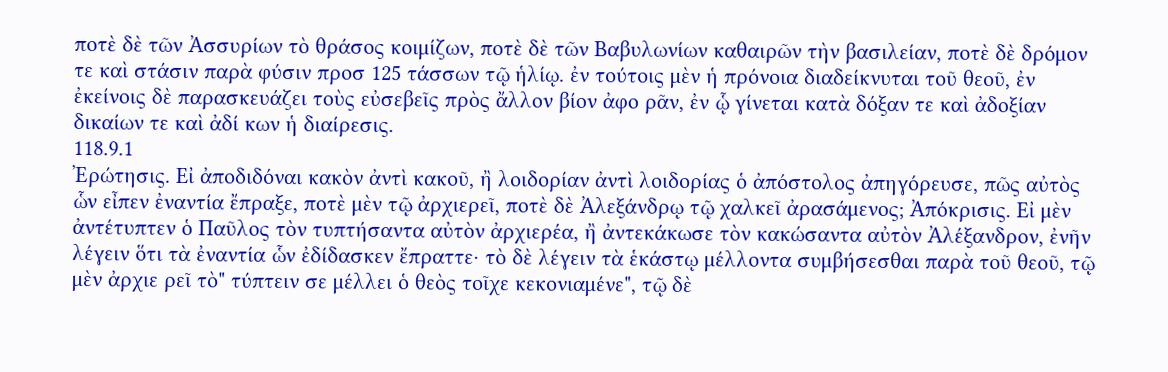ποτὲ δὲ τῶν Ἀσσυρίων τὸ θράσος κοιμίζων, ποτὲ δὲ τῶν Βαβυλωνίων καθαιρῶν τὴν βασιλείαν, ποτὲ δὲ δρόμον τε καὶ στάσιν παρὰ φύσιν προσ 125 τάσσων τῷ ἡλίῳ. ἐν τούτοις μὲν ἡ πρόνοια διαδείκνυται τοῦ θεοῦ, ἐν ἐκείνοις δὲ παρασκευάζει τοὺς εὐσεβεῖς πρὸς ἄλλον βίον ἀφο ρᾶν, ἐν ᾧ γίνεται κατὰ δόξαν τε καὶ ἀδοξίαν δικαίων τε καὶ ἀδί κων ἡ διαίρεσις.
118.9.1
Ἐρώτησις. Εἰ ἀποδιδόναι κακὸν ἀντὶ κακοῦ, ἢ λοιδορίαν ἀντὶ λοιδορίας ὁ ἀπόστολος ἀπηγόρευσε, πῶς αὐτὸς ὧν εἶπεν ἐναντία ἔπραξε, ποτὲ μὲν τῷ ἀρχιερεῖ, ποτὲ δὲ Ἀλεξάνδρῳ τῷ χαλκεῖ ἀρασάμενος; Ἀπόκρισις. Εἰ μὲν ἀντέτυπτεν ὁ Παῦλος τὸν τυπτήσαντα αὐτὸν ἀρχιερέα, ἢ ἀντεκάκωσε τὸν κακώσαντα αὐτὸν Ἀλέξανδρον, ἐνῆν λέγειν ὅτι τὰ ἐναντία ὧν ἐδίδασκεν ἔπραττε· τὸ δὲ λέγειν τὰ ἑκάστῳ μέλλοντα συμβήσεσθαι παρὰ τοῦ θεοῦ, τῷ μὲν ἀρχιε ρεῖ τὸ" τύπτειν σε μέλλει ὁ θεὸς τοῖχε κεκονιαμένε", τῷ δὲ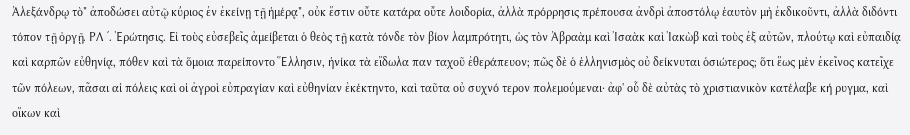Ἀλεξάνδρῳ τὸ" ἀποδώσει αὐτῷ κύριος ἐν ἐκείνῃ τῇ ἡμέρᾳ", οὐκ ἔστιν οὔτε κατάρα οὔτε λοιδορία, ἀλλὰ πρόρρησις πρέπουσα ἀνδρὶ ἀποστόλῳ ἑαυτὸν μὴ ἐκδικοῦντι, ἀλλὰ διδόντι τόπον τῇ ὀργῇ. ΡΛ ʹ. Ἐρώτησις. Εἰ τοὺς εὐσεβεῖς ἀμείβεται ὁ θεὸς τῇ κατὰ τόνδε τὸν βίον λαμπρότητι, ὡς τὸν Ἀβραὰμ καὶ Ἰσαὰκ καὶ Ἰακὼβ καὶ τοὺς ἐξ αὐτῶν, πλούτῳ καὶ εὐπαιδίᾳ καὶ καρπῶν εὐθηνίᾳ, πόθεν καὶ τὰ ὅμοια παρείποντο Ἕλλησιν, ἡνίκα τὰ εἴδωλα παν ταχοῦ ἐθεράπευον; πῶς δὲ ὁ ἑλληνισμὸς οὐ δείκνυται ὁσιώτερος; ὅτι ἕως μὲν ἐκεῖνος κατεῖχε τῶν πόλεων, πᾶσαι αἱ πόλεις καὶ οἱ ἀγροὶ εὐπραγίαν καὶ εὐθηνίαν ἐκέκτηντο, καὶ ταῦτα οὐ συχνό τερον πολεμούμεναι· ἀφ' οὗ δὲ αὐτὰς τὸ χριστιανικὸν κατέλαβε κή ρυγμα, καὶ οἴκων καὶ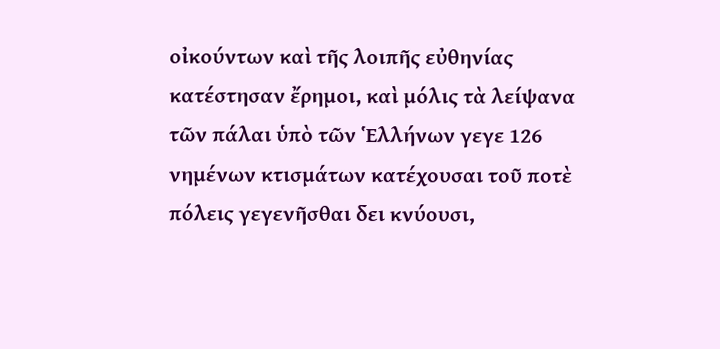οἰκούντων καὶ τῆς λοιπῆς εὐθηνίας κατέστησαν ἔρημοι, καὶ μόλις τὰ λείψανα τῶν πάλαι ὑπὸ τῶν Ἑλλήνων γεγε 126 νημένων κτισμάτων κατέχουσαι τοῦ ποτὲ πόλεις γεγενῆσθαι δει κνύουσι,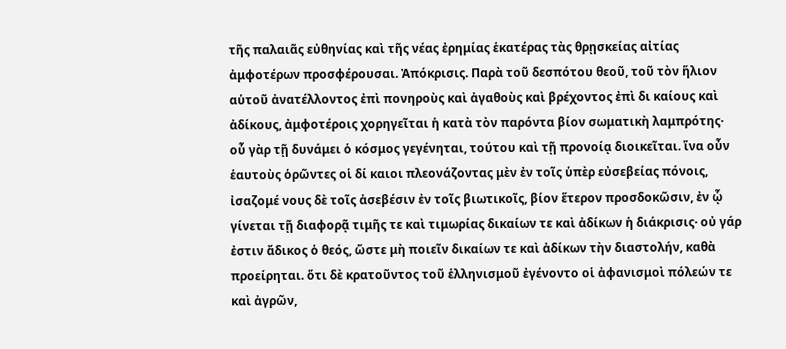τῆς παλαιᾶς εὐθηνίας καὶ τῆς νέας ἐρημίας ἑκατέρας τὰς θρῃσκείας αἰτίας ἀμφοτέρων προσφέρουσαι. Ἀπόκρισις. Παρὰ τοῦ δεσπότου θεοῦ, τοῦ τὸν ἥλιον αὑτοῦ ἀνατέλλοντος ἐπὶ πονηροὺς καὶ ἀγαθοὺς καὶ βρέχοντος ἐπὶ δι καίους καὶ ἀδίκους, ἀμφοτέροις χορηγεῖται ἡ κατὰ τὸν παρόντα βίον σωματικὴ λαμπρότης· οὗ γὰρ τῇ δυνάμει ὁ κόσμος γεγένηται, τούτου καὶ τῇ προνοίᾳ διοικεῖται. ἵνα οὖν ἑαυτοὺς ὁρῶντες οἱ δί καιοι πλεονάζοντας μὲν ἐν τοῖς ὑπὲρ εὐσεβείας πόνοις, ἰσαζομέ νους δὲ τοῖς ἀσεβέσιν ἐν τοῖς βιωτικοῖς, βίον ἕτερον προσδοκῶσιν, ἐν ᾧ γίνεται τῇ διαφορᾷ τιμῆς τε καὶ τιμωρίας δικαίων τε καὶ ἀδίκων ἡ διάκρισις· οὐ γάρ ἐστιν ἄδικος ὁ θεός, ὥστε μὴ ποιεῖν δικαίων τε καὶ ἀδίκων τὴν διαστολήν, καθὰ προείρηται. ὅτι δὲ κρατοῦντος τοῦ ἑλληνισμοῦ ἐγένοντο οἱ ἀφανισμοὶ πόλεών τε καὶ ἀγρῶν,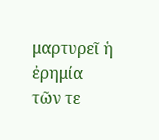μαρτυρεῖ ἡ ἐρημία τῶν τε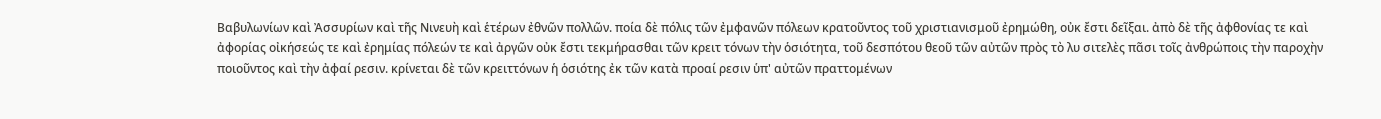Βαβυλωνίων καὶ Ἀσσυρίων καὶ τῆς Νινευὴ καὶ ἑτέρων ἐθνῶν πολλῶν. ποία δὲ πόλις τῶν ἐμφανῶν πόλεων κρατοῦντος τοῦ χριστιανισμοῦ ἐρημώθη, οὐκ ἔστι δεῖξαι. ἀπὸ δὲ τῆς ἀφθονίας τε καὶ ἀφορίας οἰκήσεώς τε καὶ ἐρημίας πόλεών τε καὶ ἀργῶν οὐκ ἔστι τεκμήρασθαι τῶν κρειτ τόνων τὴν ὁσιότητα, τοῦ δεσπότου θεοῦ τῶν αὐτῶν πρὸς τὸ λυ σιτελὲς πᾶσι τοῖς ἀνθρώποις τὴν παροχὴν ποιοῦντος καὶ τὴν ἀφαί ρεσιν. κρίνεται δὲ τῶν κρειττόνων ἡ ὁσιότης ἐκ τῶν κατὰ προαί ρεσιν ὑπ' αὐτῶν πραττομένων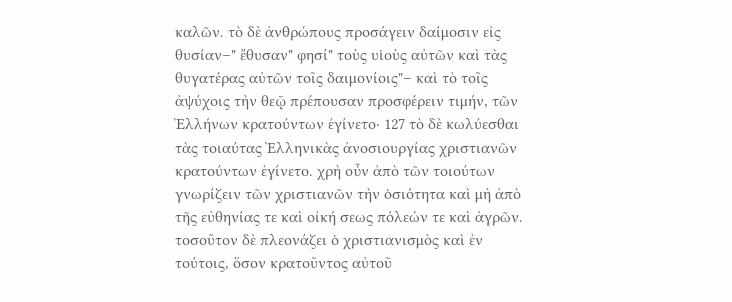καλῶν. τὸ δὲ ἀνθρώπους προσάγειν δαίμοσιν εἰς θυσίαν–" ἔθυσαν" φησί" τοὺς υἱοὺς αὐτῶν καὶ τὰς θυγατέρας αὐτῶν τοῖς δαιμονίοις"– καὶ τὸ τοῖς ἀψύχοις τὴν θεῷ πρέπουσαν προσφέρειν τιμήν, τῶν Ἑλλήνων κρατούντων ἐγίνετο· 127 τὸ δὲ κωλύεσθαι τὰς τοιαύτας Ἑλληνικὰς ἀνοσιουργίας χριστιανῶν κρατούντων ἐγίνετο. χρὴ οὖν ἀπὸ τῶν τοιούτων γνωρίζειν τῶν χριστιανῶν τὴν ὁσιότητα καὶ μὴ ἀπὸ τῆς εὐθηνίας τε καὶ οἰκή σεως πόλεών τε καὶ ἀγρῶν. τοσοῦτον δὲ πλεονάζει ὁ χριστιανισμὸς καὶ ἐν τούτοις, ὅσον κρατοῦντος αὐτοῦ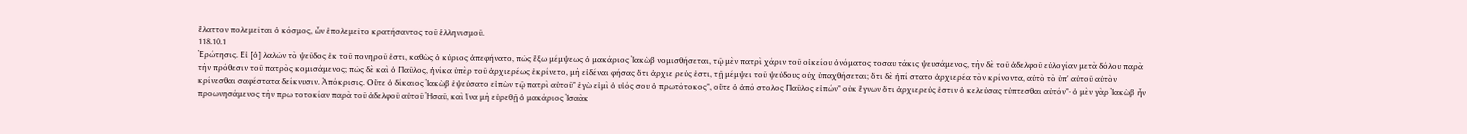ἔλαττον πολεμεῖται ὁ κόσμος, ὧν ἐπολεμεῖτο κρατήσαντος τοῦ ἑλληνισμοῦ.
118.10.1
Ἐρώτησις. Εἰ [ὁ] λαλῶν τὸ ψεῦδος ἐκ τοῦ πονηροῦ ἐστι, καθὼς ὁ κύριος ἀπεφήνατο, πῶς ἔξω μέμψεως ὁ μακάριος Ἰακὼβ νομισθήσεται, τῷ μὲν πατρὶ χάριν τοῦ οἰκείου ὀνόματος τοσαυ τάκις ψευσάμενος, τὴν δὲ τοῦ ἀδελφοῦ εὐλογίαν μετὰ δόλου παρὰ τὴν πρόθεσιν τοῦ πατρὸς κομισάμενος; πῶς δὲ καὶ ὁ Παῦλος, ἡνίκα ὑπὲρ τοῦ ἀρχιερέως ἐκρίνετο, μὴ εἰδέναι φήσας ὅτι ἀρχιε ρεύς ἐστι, τῇ μέμψει τοῦ ψεύδους οὐχ ὑπαχθήσεται; ὅτι δὲ ἠπί στατο ἀρχιερέα τὸν κρίνοντα, αὐτὸ τὸ ὑπ' αὐτοῦ αὐτὸν κρίνεσθαι σαφέστατα δείκνυσιν. Ἀπόκρισις. Οὔτε ὁ δίκαιος Ἰακὼβ ἐψεύσατο εἰπὼν τῷ πατρὶ αὑτοῦ" ἐγὼ εἰμὶ ὁ υἱός σου ὁ πρωτότοκος", οὔτε ὁ ἀπό στολος Παῦλος εἰπών" οὐκ ἔγνων ὅτι ἀρχιερεύς ἐστιν ὁ κελεύσας τύπτεσθαι αὐτόν"· ὁ μὲν γὰρ Ἰακὼβ ἦν προωνησάμενος τὴν πρω τοτοκίαν παρὰ τοῦ ἀδελφοῦ αὑτοῦ Ἡσαῦ, καὶ ἵνα μὴ εὑρεθῇ ὁ μακάριος Ἰσαὰκ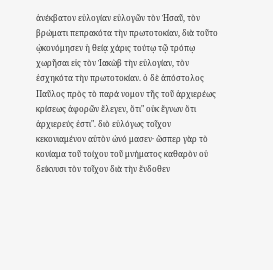ἀνέκβατον εὐλογίαν εὐλογῶν τὸν Ἡσαῦ, τὸν βρώματι πεπρακότα τὴν πρωτοτοκίαν, διὰ τοῦτο ᾠκονόμησεν ἡ θείᾳ χάρις τούτῳ τῷ τρόπῳ χωρῆσαι εἰς τὸν Ἰακὼβ τὴν εὐλογίαν, τὸν ἐσχηκότα τὴν πρωτοτοκίαν. ὁ δὲ ἀπόστολος Παῦλος πρὸς τὸ παρά νομον τῆς τοῦ ἀρχιερέως κρίσεως ἀφορῶν ἔλεγεν, ὅτι" οὐκ ἔγνων ὅτι ἀρχιερεύς ἐστι". διὸ εὐλόγως τοῖχον κεκονιαμένον αὐτὸν ὠνό μασεν· ὥσπερ γὰρ τὸ κονίαμα τοῦ τοίχου τοῦ μνήματος καθαρὸν οὐ δείκνυσι τὸν τοῖχον διὰ τὴν ἔνδοθεν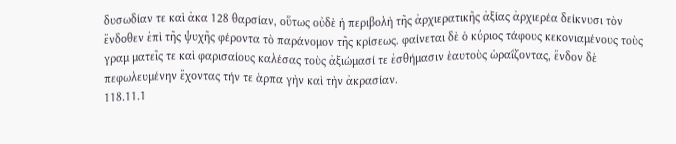δυσωδίαν τε καὶ ἀκα 128 θαρσίαν, οὕτως οὐδὲ ἡ περιβολὴ τῆς ἀρχιερατικῆς ἀξίας ἀρχιερέα δείκνυσι τὸν ἔνδοθεν ἐπὶ τῆς ψυχῆς φέροντα τὸ παράνομον τῆς κρίσεως. φαίνεται δὲ ὁ κύριος τάφους κεκονιαμένους τοὺς γραμ ματεῖς τε καὶ φαρισαίους καλέσας τοὺς ἀξιώμασί τε ἐσθήμασιν ἑαυτοὺς ὡραΐζοντας, ἔνδον δὲ πεφωλευμένην ἔχοντας τήν τε ἁρπα γὴν καὶ τὴν ἀκρασίαν.
118.11.1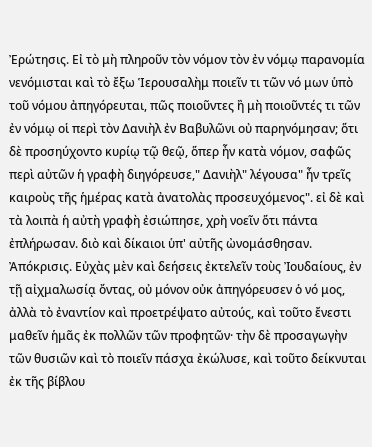Ἐρώτησις. Εἰ τὸ μὴ πληροῦν τὸν νόμον τὸν ἐν νόμῳ παρανομία νενόμισται καὶ τὸ ἔξω Ἱερουσαλὴμ ποιεῖν τι τῶν νό μων ὑπὸ τοῦ νόμου ἀπηγόρευται, πῶς ποιοῦντες ἢ μὴ ποιοῦντές τι τῶν ἐν νόμῳ οἱ περὶ τὸν Δανιὴλ ἐν Βαβυλῶνι οὐ παρηνόμησαν; ὅτι δὲ προσηύχοντο κυρίῳ τῷ θεῷ, ὅπερ ἦν κατὰ νόμον, σαφῶς περὶ αὐτῶν ἡ γραφὴ διηγόρευσε," Δανιὴλ" λέγουσα" ἦν τρεῖς καιροὺς τῆς ἡμέρας κατὰ ἀνατολὰς προσευχόμενος". εἰ δὲ καὶ τὰ λοιπὰ ἡ αὐτὴ γραφὴ ἐσιώπησε, χρὴ νοεῖν ὅτι πάντα ἐπλήρωσαν. διὸ καὶ δίκαιοι ὑπ' αὐτῆς ὠνομάσθησαν. Ἀπόκρισις. Εὐχὰς μὲν καὶ δεήσεις ἐκτελεῖν τοὺς Ἰουδαίους, ἐν τῇ αἰχμαλωσίᾳ ὄντας, οὐ μόνον οὐκ ἀπηγόρευσεν ὁ νό μος, ἀλλὰ τὸ ἐναντίον καὶ προετρέψατο αὐτούς, καὶ τοῦτο ἔνεστι μαθεῖν ἡμᾶς ἐκ πολλῶν τῶν προφητῶν· τὴν δὲ προσαγωγὴν τῶν θυσιῶν καὶ τὸ ποιεῖν πάσχα ἐκώλυσε, καὶ τοῦτο δείκνυται ἐκ τῆς βίβλου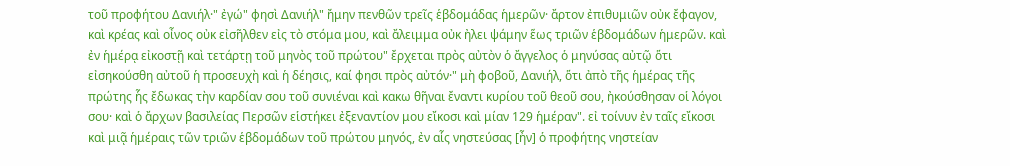τοῦ προφήτου Δανιήλ·" ἐγώ" φησὶ Δανιήλ" ἤμην πενθῶν τρεῖς ἑβδομάδας ἡμερῶν· ἄρτον ἐπιθυμιῶν οὐκ ἔφαγον, καὶ κρέας καὶ οἶνος οὐκ εἰσῆλθεν εἰς τὸ στόμα μου, καὶ ἄλειμμα οὐκ ἠλει ψάμην ἕως τριῶν ἑβδομάδων ἡμερῶν. καὶ ἐν ἡμέρᾳ εἰκοστῇ καὶ τετάρτῃ τοῦ μηνὸς τοῦ πρώτου" ἔρχεται πρὸς αὐτὸν ὁ ἄγγελος ὁ μηνύσας αὐτῷ ὅτι εἰσηκούσθη αὐτοῦ ἡ προσευχὴ καὶ ἡ δέησις, καί φησι πρὸς αὐτόν·" μὴ φοβοῦ, Δανιήλ, ὅτι ἀπὸ τῆς ἡμέρας τῆς πρώτης ἧς ἔδωκας τὴν καρδίαν σου τοῦ συνιέναι καὶ κακω θῆναι ἔναντι κυρίου τοῦ θεοῦ σου, ἠκούσθησαν οἱ λόγοι σου· καὶ ὁ ἄρχων βασιλείας Περσῶν εἱστήκει ἐξεναντίον μου εἴκοσι καὶ μίαν 129 ἡμέραν". εἰ τοίνυν ἐν ταῖς εἴκοσι καὶ μιᾷ ἡμέραις τῶν τριῶν ἑβδομάδων τοῦ πρώτου μηνός, ἐν αἷς νηστεύσας [ἦν] ὁ προφήτης νηστείαν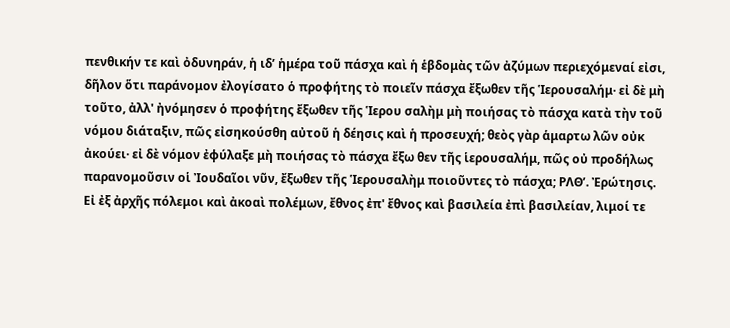πενθικήν τε καὶ ὀδυνηράν, ἡ ιδʹ ἡμέρα τοῦ πάσχα καὶ ἡ ἑβδομὰς τῶν ἀζύμων περιεχόμεναί εἰσι, δῆλον ὅτι παράνομον ἐλογίσατο ὁ προφήτης τὸ ποιεῖν πάσχα ἔξωθεν τῆς Ἱερουσαλήμ· εἰ δὲ μὴ τοῦτο, ἀλλ' ἠνόμησεν ὁ προφήτης ἔξωθεν τῆς Ἱερου σαλὴμ μὴ ποιήσας τὸ πάσχα κατὰ τὴν τοῦ νόμου διάταξιν, πῶς εἰσηκούσθη αὐτοῦ ἡ δέησις καὶ ἡ προσευχή; θεὸς γὰρ ἁμαρτω λῶν οὐκ ἀκούει· εἰ δὲ νόμον ἐφύλαξε μὴ ποιήσας τὸ πάσχα ἔξω θεν τῆς ἱερουσαλήμ, πῶς οὐ προδήλως παρανομοῦσιν οἱ Ἰουδαῖοι νῦν, ἔξωθεν τῆς Ἱερουσαλὴμ ποιοῦντες τὸ πάσχα; ΡΛΘʹ. Ἐρώτησις. Εἰ ἐξ ἀρχῆς πόλεμοι καὶ ἀκοαὶ πολέμων, ἔθνος ἐπ' ἔθνος καὶ βασιλεία ἐπὶ βασιλείαν, λιμοί τε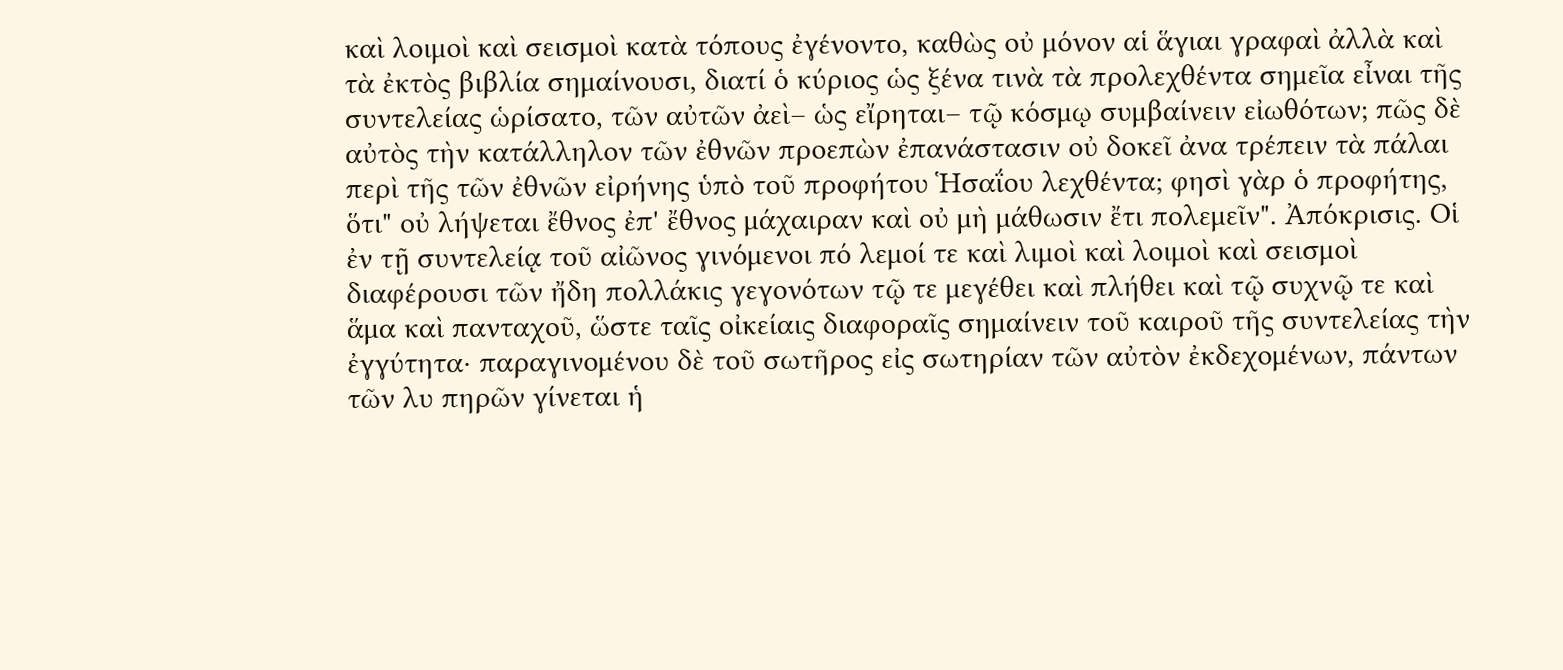καὶ λοιμοὶ καὶ σεισμοὶ κατὰ τόπους ἐγένοντο, καθὼς οὐ μόνον αἱ ἅγιαι γραφαὶ ἀλλὰ καὶ τὰ ἐκτὸς βιβλία σημαίνουσι, διατί ὁ κύριος ὡς ξένα τινὰ τὰ προλεχθέντα σημεῖα εἶναι τῆς συντελείας ὡρίσατο, τῶν αὐτῶν ἀεὶ– ὡς εἴρηται– τῷ κόσμῳ συμβαίνειν εἰωθότων; πῶς δὲ αὐτὸς τὴν κατάλληλον τῶν ἐθνῶν προεπὼν ἐπανάστασιν οὐ δοκεῖ ἀνα τρέπειν τὰ πάλαι περὶ τῆς τῶν ἐθνῶν εἰρήνης ὑπὸ τοῦ προφήτου Ἡσαΐου λεχθέντα; φησὶ γὰρ ὁ προφήτης, ὅτι" οὐ λήψεται ἔθνος ἐπ' ἔθνος μάχαιραν καὶ οὐ μὴ μάθωσιν ἔτι πολεμεῖν". Ἀπόκρισις. Οἱ ἐν τῇ συντελείᾳ τοῦ αἰῶνος γινόμενοι πό λεμοί τε καὶ λιμοὶ καὶ λοιμοὶ καὶ σεισμοὶ διαφέρουσι τῶν ἤδη πολλάκις γεγονότων τῷ τε μεγέθει καὶ πλήθει καὶ τῷ συχνῷ τε καὶ ἅμα καὶ πανταχοῦ, ὥστε ταῖς οἰκείαις διαφοραῖς σημαίνειν τοῦ καιροῦ τῆς συντελείας τὴν ἐγγύτητα· παραγινομένου δὲ τοῦ σωτῆρος εἰς σωτηρίαν τῶν αὐτὸν ἐκδεχομένων, πάντων τῶν λυ πηρῶν γίνεται ἡ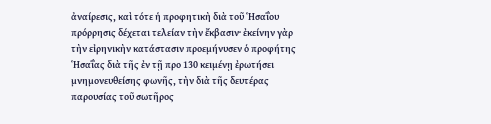ἀναίρεσις, καὶ τότε ἡ προφητικὴ διὰ τοῦ Ἡσαΐου πρόρρησις δέχεται τελείαν τὴν ἔκβασιν· ἐκείνην γὰρ τὴν εἰρηνικὴν κατάστασιν προεμήνυσεν ὁ προφήτης Ἡσαΐας διὰ τῆς ἐν τῇ προ 130 κειμένῃ ἐρωτήσει μνημονευθείσης φωνῆς, τὴν διὰ τῆς δευτέρας παρουσίας τοῦ σωτῆρος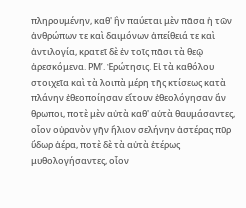πληρουμένην, καθ' ἣν παύεται μὲν πᾶσα ἡ τῶν ἀνθρώπων τε καὶ δαιμόνων ἀπείθειά τε καὶ ἀντιλογία, κρατεῖ δὲ ἐν τοῖς πᾶσι τὰ θεῷ ἀρεσκόμενα. ΡΜʹ. Ἐρώτησις. Εἰ τὰ καθόλου στοιχεῖα καὶ τὰ λοιπὰ μέρη τῆς κτίσεως κατὰ πλάνην ἐθεοποίησαν εἴτουν ἐθεολόγησαν ἄν θρωποι, ποτὲ μὲν αὐτὰ καθ' αὑτὰ θαυμάσαντες, οἷον οὐρανὸν γῆν ἥλιον σελήνην ἀστέρας πῦρ ὕδωρ ἀέρα, ποτὲ δὲ τὰ αὐτὰ ἑτέρως μυθολογήσαντες, οἷον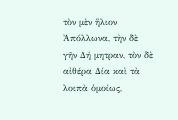τὸν μὲν ἥλιον Ἀπόλλωνα, τὴν δὲ γῆν Δή μητραν, τὸν δὲ αἰθέρα Δία καὶ τὰ λοιπὰ ὁμοίως,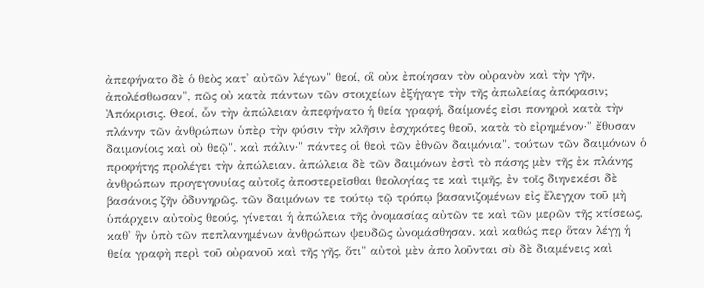ἀπεφήνατο δὲ ὁ θεὸς κατ' αὐτῶν λέγων" θεοί, οἳ οὐκ ἐποίησαν τὸν οὐρανὸν καὶ τὴν γῆν, ἀπολέσθωσαν", πῶς οὐ κατὰ πάντων τῶν στοιχείων ἐξήγαγε τὴν τῆς ἀπωλείας ἀπόφασιν; Ἀπόκρισις. Θεοί, ὧν τὴν ἀπώλειαν ἀπεφήνατο ἡ θεία γραφή, δαίμονές εἰσι πονηροὶ κατὰ τὴν πλάνην τῶν ἀνθρώπων ὑπὲρ τὴν φύσιν τὴν κλῆσιν ἐσχηκότες θεοῦ, κατὰ τὸ εἰρημένον·" ἔθυσαν δαιμονίοις καὶ οὐ θεῷ". καὶ πάλιν·" πάντες οἱ θεοὶ τῶν ἐθνῶν δαιμόνια". τούτων τῶν δαιμόνων ὁ προφήτης προλέγει τὴν ἀπώλειαν. ἀπώλεια δὲ τῶν δαιμόνων ἐστὶ τὸ πάσης μὲν τῆς ἐκ πλάνης ἀνθρώπων προγεγονυίας αὐτοῖς ἀποστερεῖσθαι θεολογίας τε καὶ τιμῆς, ἐν τοῖς διηνεκέσι δὲ βασάνοις ζῆν ὀδυνηρῶς. τῶν δαιμόνων τε τούτῳ τῷ τρόπῳ βασανιζομένων εἰς ἔλεγχον τοῦ μὴ ὑπάρχειν αὐτοὺς θεούς, γίνεται ἡ ἀπώλεια τῆς ὀνομασίας αὐτῶν τε καὶ τῶν μερῶν τῆς κτίσεως, καθ' ἣν ὑπὸ τῶν πεπλανημένων ἀνθρώπων ψευδῶς ὠνομάσθησαν. καὶ καθώς περ ὅταν λέγῃ ἡ θεία γραφὴ περὶ τοῦ οὐρανοῦ καὶ τῆς γῆς, ὅτι" αὐτοὶ μὲν ἀπο λοῦνται σὺ δὲ διαμένεις καὶ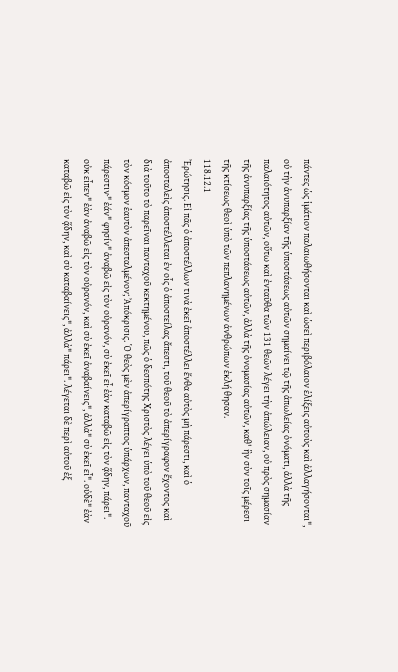πάντες ὡς ἱμάτιον παλαιωθήσονται καὶ ὡσεὶ περιβόλαιον ἑλίξεις αὐτοὺς καὶ ἀλλαγήσονται", οὐ τὴν ἀνυπαρξίαν τῆς ὑποστάσεως αὐτῶν σημαίνει τῷ τῆς ἀπωλείας ὀνόματι, ἀλλὰ τῆς παλαιότητος αὐτῶν, οὕτω καὶ ἐνταῦθα τῶν 131 θεῶν λέγει τὴν ἀπώλειαν, οὐ πρὸς σημασίαν τῆς ἀνυπαρξίας τῆς ὑποστάσεως αὐτῶν, ἀλλὰ τῆς ὀνομασίας αὐτῶν, καθ' ἣν σὺν τοῖς μέρεσι τῆς κτίσεως θεοὶ ὑπὸ τῶν πεπλανημένων ἀνθρώπων ἐκλή θησαν.
118.12.1
Ἐρώτησις. Εἰ πᾶς ὁ ἀποστέλλων τινὰ ἐκεῖ ἀποστέλλει ἔνθα αὐτὸς μὴ πάρεστι, καὶ ὁ ἀποσταλεὶς ἀποστέλλεται ἐν οἷς ὁ ἀποστείλας ἄπεστι, τοῦ θεοῦ τὸ ἀπερίγραφον ἔχοντος καὶ διὰ τοῦτο τὸ παρεῖναι πανταχοῦ κεκτημένου, πῶς ὁ δεσπότης Χριστὸς λέγει ὑπὸ τοῦ θεοῦ εἰς τὸν κόσμον ἑαυτὸν ἀπεσταλμένον; Ἀπόκρισις. Ὁ θεὸς μὲν ἀπερίγραπτος ὑπάρχων, πανταχοῦ πάρεστιν·" ἐάν" φησίν" ἀναβῶ εἰς τὸν οὐρανόν, σὺ ἐκεῖ εἶ· ἐὰν καταβῶ εἰς τὸν ᾅδην, πάρει". οὐκ εἶπεν" ἐὰν ἀναβῶ εἰς τὸν οὐρανόν, καὶ σὺ ἐκεῖ ἀναβαίνεις", ἀλλὰ" σὺ ἐκεῖ εἶ". οὐδὲ" ἐὰν καταβῶ εἰς τὸν ᾅδην, καὶ σὺ καταβαίνεις", ἀλλὰ" πάρει". λέγεται δὲ περὶ αὐτοῦ ἐξ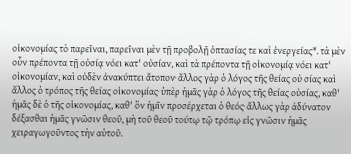οἰκονομίας τὸ παρεῖναι, παρεῖναι μὲν τῇ προβολῇ ὀπτασίας τε καὶ ἐνεργείας*. τὰ μὲν οὖν πρέποντα τῇ οὐσίᾳ νόει κατ' οὐσίαν, καὶ τὰ πρέποντα τῇ οἰκονομίᾳ νόει κατ' οἰκονομίαν, καὶ οὐδὲν ἀνακύπτει ἄτοπον· ἄλλος γὰρ ὁ λόγος τῆς θείας οὐ σίας καὶ ἄλλος ὁ τρόπος τῆς θείας οἰκονομίας· ὑπὲρ ἡμᾶς γὰρ ὁ λόγος τῆς θείας οὐσίας, καθ' ἡμᾶς δὲ ὁ τῆς οἰκονομίας, καθ' ὃν ἡμῖν προσέρχεται ὁ θεός· ἄλλως γὰρ ἀδύνατον δέξασθαι ἡμᾶς γνῶσιν θεοῦ, μὴ τοῦ θεοῦ τούτῳ τῷ τρόπῳ εἰς γνῶσιν ἡμᾶς χειραγωγοῦντος τὴν αὑτοῦ.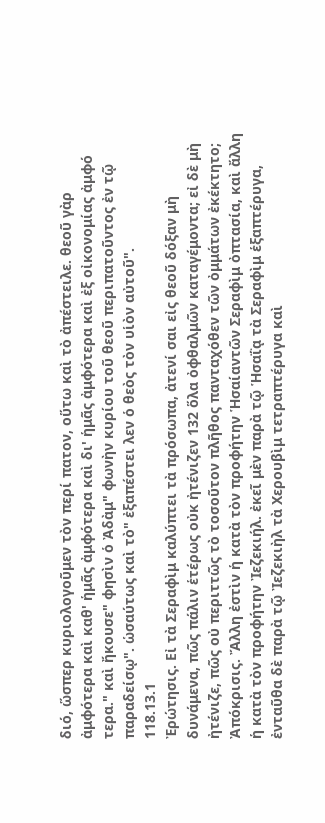διό, ὥσπερ κυριολογοῦμεν τὸν περί πατον, οὕτω καὶ τὸ ἀπέστειλε. θεοῦ γὰρ ἀμφότερα καὶ καθ' ἡμᾶς ἀμφότερα καὶ δι' ἡμᾶς ἀμφότερα καὶ ἐξ οἰκονομίας ἀμφό τερα." καὶ ἤκουσε" φησὶν ὁ Ἀδὰμ" φωνὴν κυρίου τοῦ θεοῦ περιπατοῦντος ἐν τῷ παραδείσῳ". ὡσαύτως καὶ τὸ" ἐξαπέστει λεν ὁ θεὸς τὸν υἱὸν αὐτοῦ".
118.13.1
Ἐρώτησις. Εἰ τὰ Σεραφὶμ καλύπτει τὰ πρόσωπα, ἀτενί σαι εἰς θεοῦ δόξαν μὴ δυνάμενα, πῶς πάλιν ἑτέρως οὐκ ἠτένιζεν 132 ὅλα ὀφθαλμῶν καταγέμοντα; εἰ δὲ μὴ ἠτένιζε, πῶς οὐ περιττῶς τὸ τοσοῦτον πλῆθος πανταχόθεν τῶν ὀμμάτων ἐκέκτητο; Ἀπόκρισις. Ἄλλη ἐστὶν ἡ κατὰ τὸν προφήτην Ἡσαίαντῶν Σεραφὶμ ὀπτασία, καὶ ἄλλη ἡ κατὰ τὸν προφήτην Ἰεζεκιήλ. ἐκεῖ μὲν παρὰ τῷ Ἡσαΐᾳ τὰ Σεραφὶμ ἑξαπτέρυγα, ἐνταῦθα δὲ παρὰ τῷ Ἰεζεκιὴλ τὰ Χερουβὶμ τετραπτέρυγα καὶ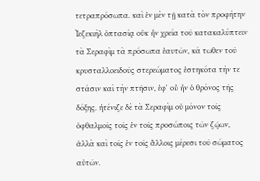τετραπρόσωπα. καὶ ἐν μὲν τῇ κατὰ τὸν προφήτην Ἰεζεκιὴλ ὀπτασίᾳ οὐκ ἦν χρεία τοῦ κατακαλύπτειν τὰ Σεραφὶμ τὰ πρόσωπα ἑαυτῶν, κά τωθεν τοῦ κρυσταλλοειδοῦς στερεώματος ἑστηκότα τήν τε στάσιν καὶ τὴν πτῆσιν, ἐφ' οὗ ἦν ὁ θρόνος τῆς δόξης. ἠτένιζε δὲ τὰ Σεραφὶμ οὐ μόνον τοῖς ὀφθαλμοῖς τοῖς ἐν τοῖς προσώποις τῶν ζῴων, ἀλλὰ καὶ τοῖς ἐν τοῖς ἄλλοις μέρεσι τοῦ σώματος αὐτῶν.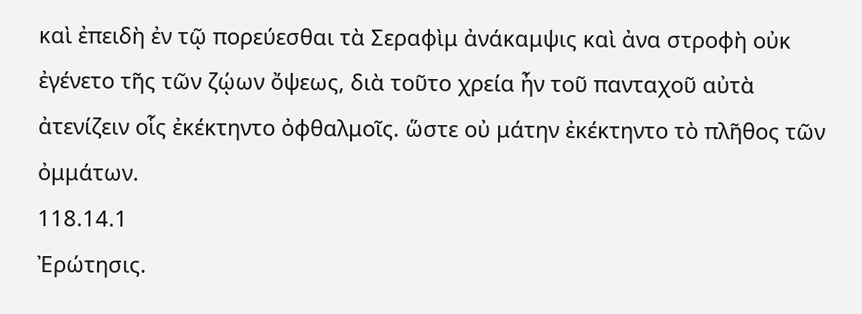καὶ ἐπειδὴ ἐν τῷ πορεύεσθαι τὰ Σεραφὶμ ἀνάκαμψις καὶ ἀνα στροφὴ οὐκ ἐγένετο τῆς τῶν ζῴων ὄψεως, διὰ τοῦτο χρεία ἦν τοῦ πανταχοῦ αὐτὰ ἀτενίζειν οἷς ἐκέκτηντο ὀφθαλμοῖς. ὥστε οὐ μάτην ἐκέκτηντο τὸ πλῆθος τῶν ὀμμάτων.
118.14.1
Ἐρώτησις.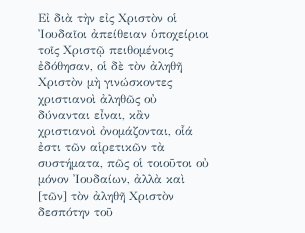Εἰ διὰ τὴν εἰς Χριστὸν οἱ Ἰουδαῖοι ἀπείθειαν ὑποχείριοι τοῖς Χριστῷ πειθομένοις ἐδόθησαν, οἱ δὲ τὸν ἀληθῆ Χριστὸν μὴ γινώσκοντες χριστιανοὶ ἀληθῶς οὐ δύνανται εἶναι, κἂν χριστιανοὶ ὀνομάζονται, οἷά ἐστι τῶν αἱρετικῶν τὰ συστήματα, πῶς οἱ τοιοῦτοι οὐ μόνον Ἰουδαίων, ἀλλὰ καὶ [τῶν] τὸν ἀληθῆ Χριστὸν δεσπότην τοῦ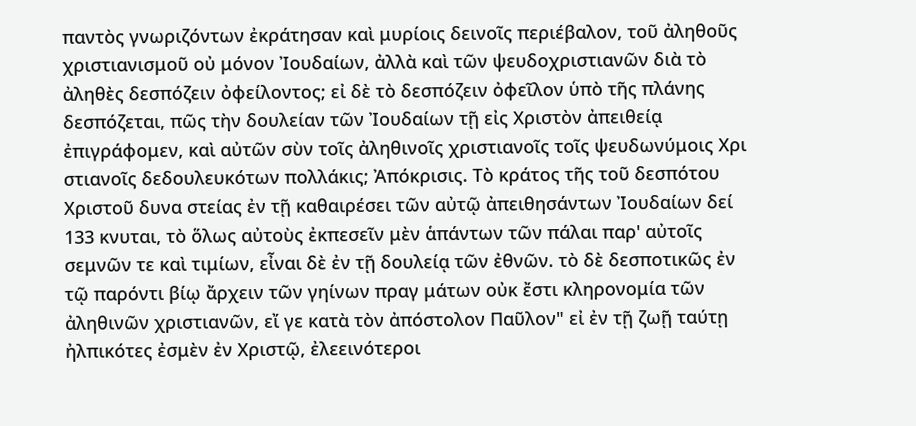παντὸς γνωριζόντων ἐκράτησαν καὶ μυρίοις δεινοῖς περιέβαλον, τοῦ ἀληθοῦς χριστιανισμοῦ οὐ μόνον Ἰουδαίων, ἀλλὰ καὶ τῶν ψευδοχριστιανῶν διὰ τὸ ἀληθὲς δεσπόζειν ὀφείλοντος; εἰ δὲ τὸ δεσπόζειν ὀφεῖλον ὑπὸ τῆς πλάνης δεσπόζεται, πῶς τὴν δουλείαν τῶν Ἰουδαίων τῇ εἰς Χριστὸν ἀπειθείᾳ ἐπιγράφομεν, καὶ αὐτῶν σὺν τοῖς ἀληθινοῖς χριστιανοῖς τοῖς ψευδωνύμοις Χρι στιανοῖς δεδουλευκότων πολλάκις; Ἀπόκρισις. Τὸ κράτος τῆς τοῦ δεσπότου Χριστοῦ δυνα στείας ἐν τῇ καθαιρέσει τῶν αὐτῷ ἀπειθησάντων Ἰουδαίων δεί 133 κνυται, τὸ ὅλως αὐτοὺς ἐκπεσεῖν μὲν ἁπάντων τῶν πάλαι παρ' αὐτοῖς σεμνῶν τε καὶ τιμίων, εἶναι δὲ ἐν τῇ δουλείᾳ τῶν ἐθνῶν. τὸ δὲ δεσποτικῶς ἐν τῷ παρόντι βίῳ ἄρχειν τῶν γηίνων πραγ μάτων οὐκ ἔστι κληρονομία τῶν ἀληθινῶν χριστιανῶν, εἴ γε κατὰ τὸν ἀπόστολον Παῦλον" εἰ ἐν τῇ ζωῇ ταύτῃ ἠλπικότες ἐσμὲν ἐν Χριστῷ, ἐλεεινότεροι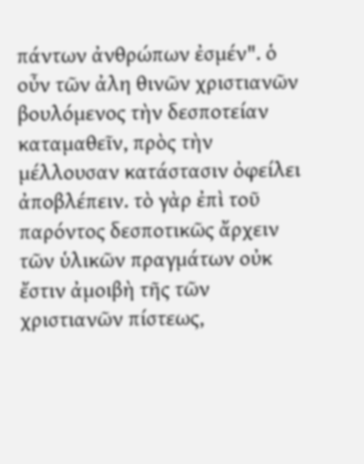πάντων ἀνθρώπων ἐσμέν". ὁ οὖν τῶν ἀλη θινῶν χριστιανῶν βουλόμενος τὴν δεσποτείαν καταμαθεῖν, πρὸς τὴν μέλλουσαν κατάστασιν ὀφείλει ἀποβλέπειν. τὸ γὰρ ἐπὶ τοῦ παρόντος δεσποτικῶς ἄρχειν τῶν ὑλικῶν πραγμάτων οὐκ ἔστιν ἀμοιβὴ τῆς τῶν χριστιανῶν πίστεως,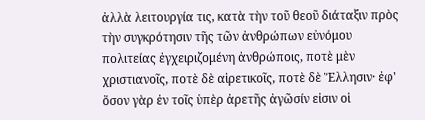ἀλλὰ λειτουργία τις, κατὰ τὴν τοῦ θεοῦ διάταξιν πρὸς τὴν συγκρότησιν τῆς τῶν ἀνθρώπων εὐνόμου πολιτείας ἐγχειριζομένη ἀνθρώποις, ποτὲ μὲν χριστιανοῖς, ποτὲ δὲ αἱρετικοῖς, ποτὲ δὲ Ἕλλησιν· ἐφ' ὅσον γὰρ ἐν τοῖς ὑπὲρ ἀρετῆς ἀγῶσίν εἰσιν οἱ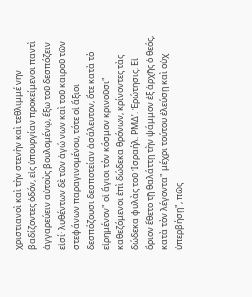χριστιανοὶ καὶ τὴν στενὴν καὶ τεθλιμμέ νην βαδίζοντες ὁδόν, εἰς ὑπουργίαν προκείμενοι παντὶ ἀγγαρεύειν αὐτοὺς βουλομένῳ, ἔξω τοῦ δεσπόζειν εἰσί· λυθέντων δὲ τῶν ἀγώ νων καὶ τοῦ καιροῦ τῶν στεφάνων παραγινομένου, τότε οἱ ἄξιοι δεσπόζουσι δεσποτείαν ἀσάλευτον, ὅτε κατὰ τὸ εἰρημένον" οἱ ἅγιοι τὸν κόσμον κρινοῦσι" καθεζόμενοι ἐπὶ δώδεκα θρόνων, κρίνοντες τὰς δώδεκα φυλὰς τοῦ Ἰσραήλ. ΡΜΔʹ. Ἐρώτησις. Εἰ ὅριον ἔθετο τῇ θαλάττῃ τὴν ψάμμον ἐξ ἀρχῆς ὁ θεός, κατὰ τὸν λέγοντα" μέχρι τούτου ἐλεύσῃ καὶ οὐχ ὑπερβήσῃ", πῶς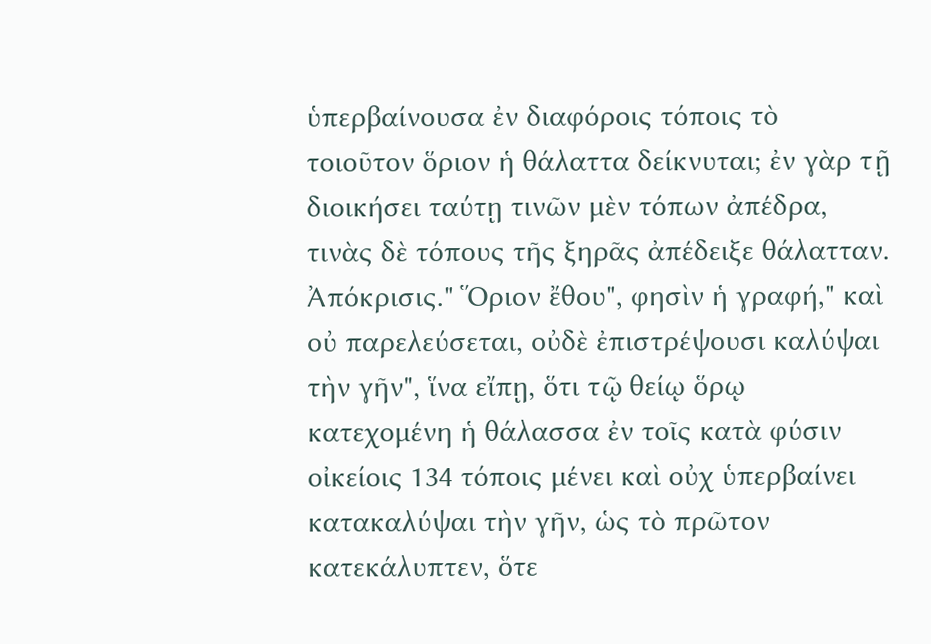ὑπερβαίνουσα ἐν διαφόροις τόποις τὸ τοιοῦτον ὅριον ἡ θάλαττα δείκνυται; ἐν γὰρ τῇ διοικήσει ταύτῃ τινῶν μὲν τόπων ἀπέδρα, τινὰς δὲ τόπους τῆς ξηρᾶς ἀπέδειξε θάλατταν. Ἀπόκρισις." Ὅριον ἔθου", φησὶν ἡ γραφή," καὶ οὐ παρελεύσεται, οὐδὲ ἐπιστρέψουσι καλύψαι τὴν γῆν", ἵνα εἴπῃ, ὅτι τῷ θείῳ ὅρῳ κατεχομένη ἡ θάλασσα ἐν τοῖς κατὰ φύσιν οἰκείοις 134 τόποις μένει καὶ οὐχ ὑπερβαίνει κατακαλύψαι τὴν γῆν, ὡς τὸ πρῶτον κατεκάλυπτεν, ὅτε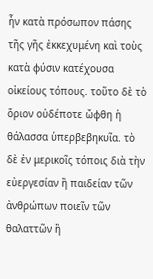ἦν κατὰ πρόσωπον πάσης τῆς γῆς ἐκκεχυμένη καὶ τοὺς κατὰ φύσιν κατέχουσα οἰκείους τόπους. τοῦτο δὲ τὸ ὅριον οὐδέποτε ὤφθη ἡ θάλασσα ὑπερβεβηκυῖα. τὸ δὲ ἐν μερικοῖς τόποις διὰ τὴν εὐεργεσίαν ἢ παιδείαν τῶν ἀνθρώπων ποιεῖν τῶν θαλαττῶν ἢ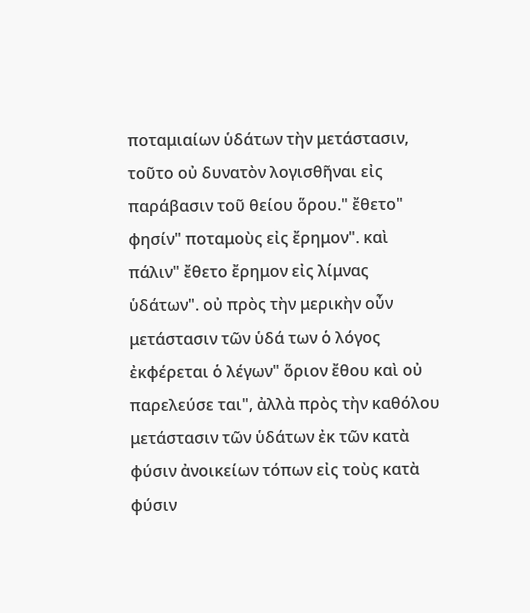ποταμιαίων ὑδάτων τὴν μετάστασιν, τοῦτο οὐ δυνατὸν λογισθῆναι εἰς παράβασιν τοῦ θείου ὅρου." ἔθετο" φησίν" ποταμοὺς εἰς ἔρημον". καὶ πάλιν" ἔθετο ἔρημον εἰς λίμνας ὑδάτων". οὐ πρὸς τὴν μερικὴν οὖν μετάστασιν τῶν ὑδά των ὁ λόγος ἐκφέρεται ὁ λέγων" ὅριον ἔθου καὶ οὐ παρελεύσε ται", ἀλλὰ πρὸς τὴν καθόλου μετάστασιν τῶν ὑδάτων ἐκ τῶν κατὰ φύσιν ἀνοικείων τόπων εἰς τοὺς κατὰ φύσιν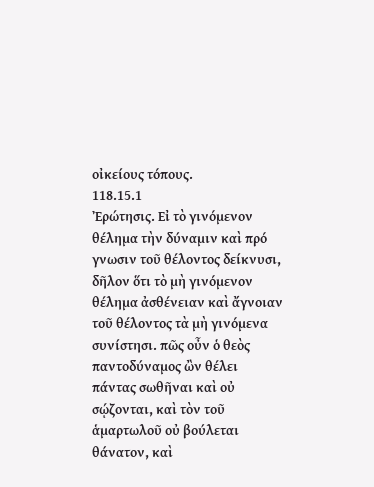οἰκείους τόπους.
118.15.1
Ἐρώτησις. Εἰ τὸ γινόμενον θέλημα τὴν δύναμιν καὶ πρό γνωσιν τοῦ θέλοντος δείκνυσι, δῆλον ὅτι τὸ μὴ γινόμενον θέλημα ἀσθένειαν καὶ ἄγνοιαν τοῦ θέλοντος τὰ μὴ γινόμενα συνίστησι. πῶς οὖν ὁ θεὸς παντοδύναμος ὢν θέλει πάντας σωθῆναι καὶ οὐ σῴζονται, καὶ τὸν τοῦ ἁμαρτωλοῦ οὐ βούλεται θάνατον, καὶ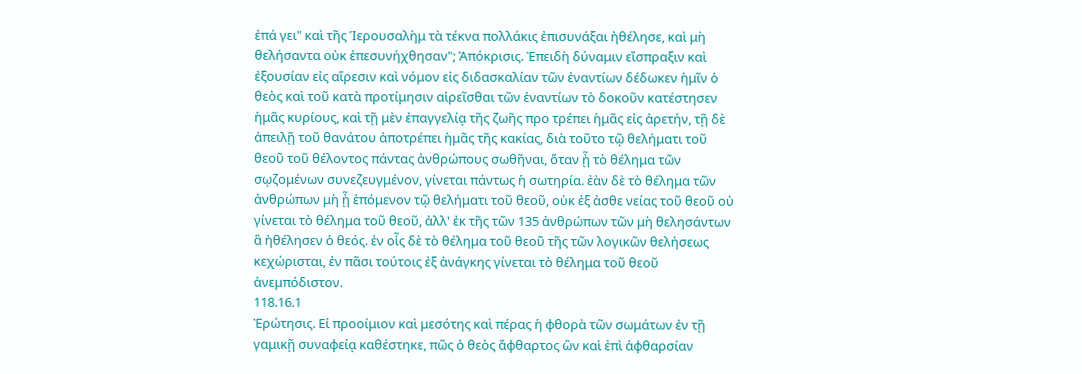ἐπά γει" καὶ τῆς Ἱερουσαλὴμ τὰ τέκνα πολλάκις ἐπισυνάξαι ἠθέλησε, καὶ μὴ θελήσαντα οὐκ ἐπεσυνήχθησαν"; Ἀπόκρισις. Ἐπειδὴ δύναμιν εἴσπραξιν καὶ ἐξουσίαν εἰς αἵρεσιν καὶ νόμον εἰς διδασκαλίαν τῶν ἐναντίων δέδωκεν ἡμῖν ὁ θεὸς καὶ τοῦ κατὰ προτίμησιν αἱρεῖσθαι τῶν ἐναντίων τὸ δοκοῦν κατέστησεν ἡμᾶς κυρίους, καὶ τῇ μὲν ἐπαγγελίᾳ τῆς ζωῆς προ τρέπει ἡμᾶς εἰς ἀρετήν, τῇ δὲ ἀπειλῇ τοῦ θανάτου ἀποτρέπει ἡμᾶς τῆς κακίας, διὰ τοῦτο τῷ θελήματι τοῦ θεοῦ τοῦ θέλοντος πάντας ἀνθρώπους σωθῆναι, ὅταν ᾖ τὸ θέλημα τῶν σῳζομένων συνεζευγμένον, γίνεται πάντως ἡ σωτηρία. ἐὰν δὲ τὸ θέλημα τῶν ἀνθρώπων μὴ ᾖ ἑπόμενον τῷ θελήματι τοῦ θεοῦ, οὐκ ἐξ ἀσθε νείας τοῦ θεοῦ οὐ γίνεται τὸ θέλημα τοῦ θεοῦ, ἀλλ' ἐκ τῆς τῶν 135 ἀνθρώπων τῶν μὴ θελησάντων ἃ ἠθέλησεν ὁ θεός. ἐν οἷς δὲ τὸ θέλημα τοῦ θεοῦ τῆς τῶν λογικῶν θελήσεως κεχώρισται, ἐν πᾶσι τούτοις ἐξ ἀνάγκης γίνεται τὸ θέλημα τοῦ θεοῦ ἀνεμπόδιστον.
118.16.1
Ἐρώτησις. Εἰ προοίμιον καὶ μεσότης καὶ πέρας ἡ φθορὰ τῶν σωμάτων ἐν τῇ γαμικῇ συναφείᾳ καθέστηκε, πῶς ὁ θεὸς ἄφθαρτος ὢν καὶ ἐπὶ ἀφθαρσίαν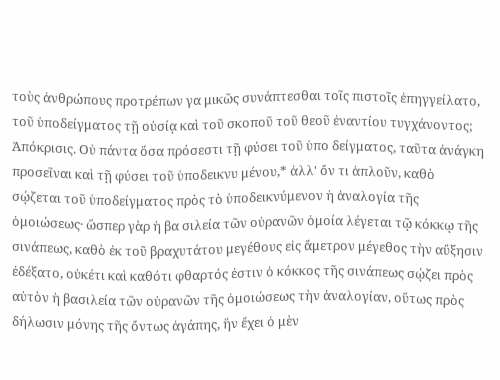τοὺς ἀνθρώπους προτρέπων γα μικῶς συνάπτεσθαι τοῖς πιστοῖς ἐπηγγείλατο, τοῦ ὑποδείγματος τῇ οὐσίᾳ καὶ τοῦ σκοποῦ τοῦ θεοῦ ἐναντίου τυγχάνοντος; Ἀπόκρισις. Οὐ πάντα ὅσα πρόσεστι τῇ φύσει τοῦ ὑπο δείγματος, ταῦτα ἀνάγκη προσεῖναι καὶ τῇ φύσει τοῦ ὑποδεικνυ μένου,* ἀλλ' ὄν τι ἁπλοῦν, καθὸ σῴζεται τοῦ ὑποδείγματος πρὸς τὸ ὑποδεικνύμενον ἡ ἀναλογία τῆς ὁμοιώσεως· ὥσπερ γὰρ ἡ βα σιλεία τῶν οὐρανῶν ὁμοία λέγεται τῷ κόκκῳ τῆς σινάπεως, καθὸ ἐκ τοῦ βραχυτάτου μεγέθους εἰς ἄμετρον μέγεθος τὴν αὔξησιν ἐδέξατο, οὐκέτι καὶ καθότι φθαρτός ἐστιν ὁ κόκκος τῆς σινάπεως σῴζει πρὸς αὐτὸν ἡ βασιλεία τῶν οὐρανῶν τῆς ὁμοιώσεως τὴν ἀναλογίαν, οὕτως πρὸς δήλωσιν μόνης τῆς ὄντως ἀγάπης, ἣν ἔχει ὁ μὲν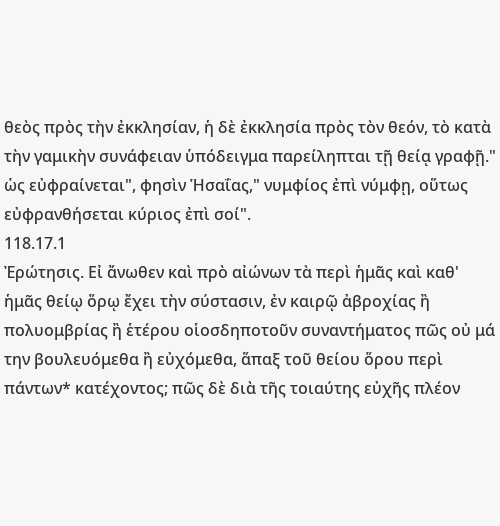θεὸς πρὸς τὴν ἐκκλησίαν, ἡ δὲ ἐκκλησία πρὸς τὸν θεόν, τὸ κατὰ τὴν γαμικὴν συνάφειαν ὑπόδειγμα παρείληπται τῇ θείᾳ γραφῇ." ὡς εὐφραίνεται", φησὶν Ἡσαΐας," νυμφίος ἐπὶ νύμφῃ, οὕτως εὐφρανθήσεται κύριος ἐπὶ σοί".
118.17.1
Ἐρώτησις. Εἰ ἄνωθεν καὶ πρὸ αἰώνων τὰ περὶ ἡμᾶς καὶ καθ' ἡμᾶς θείῳ ὅρῳ ἔχει τὴν σύστασιν, ἐν καιρῷ ἀβροχίας ἢ πολυομβρίας ἢ ἑτέρου οἱοσδηποτοῦν συναντήματος πῶς οὐ μά την βουλευόμεθα ἢ εὐχόμεθα, ἅπαξ τοῦ θείου ὅρου περὶ πάντων* κατέχοντος; πῶς δὲ διὰ τῆς τοιαύτης εὐχῆς πλέον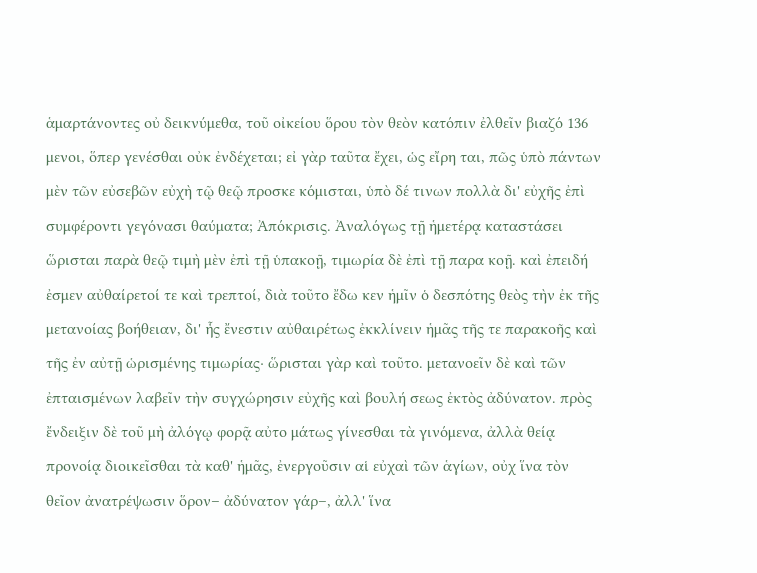ἁμαρτάνοντες οὐ δεικνύμεθα, τοῦ οἰκείου ὅρου τὸν θεὸν κατόπιν ἐλθεῖν βιαζό 136 μενοι, ὅπερ γενέσθαι οὐκ ἐνδέχεται; εἰ γὰρ ταῦτα ἔχει, ὡς εἴρη ται, πῶς ὑπὸ πάντων μὲν τῶν εὐσεβῶν εὐχὴ τῷ θεῷ προσκε κόμισται, ὑπὸ δέ τινων πολλὰ δι' εὐχῆς ἐπὶ συμφέροντι γεγόνασι θαύματα; Ἀπόκρισις. Ἀναλόγως τῇ ἡμετέρᾳ καταστάσει ὥρισται παρὰ θεῷ τιμὴ μὲν ἐπὶ τῇ ὑπακοῇ, τιμωρία δὲ ἐπὶ τῇ παρα κοῇ. καὶ ἐπειδή ἐσμεν αὐθαίρετοί τε καὶ τρεπτοί, διὰ τοῦτο ἔδω κεν ἡμῖν ὁ δεσπότης θεὸς τὴν ἐκ τῆς μετανοίας βοήθειαν, δι' ἧς ἔνεστιν αὐθαιρέτως ἐκκλίνειν ἡμᾶς τῆς τε παρακοῆς καὶ τῆς ἐν αὐτῇ ὡρισμένης τιμωρίας· ὥρισται γὰρ καὶ τοῦτο. μετανοεῖν δὲ καὶ τῶν ἐπταισμένων λαβεῖν τὴν συγχώρησιν εὐχῆς καὶ βουλή σεως ἐκτὸς ἀδύνατον. πρὸς ἔνδειξιν δὲ τοῦ μὴ ἀλόγῳ φορᾷ αὐτο μάτως γίνεσθαι τὰ γινόμενα, ἀλλὰ θείᾳ προνοίᾳ διοικεῖσθαι τὰ καθ' ἡμᾶς, ἐνεργοῦσιν αἱ εὐχαὶ τῶν ἁγίων, οὐχ ἵνα τὸν θεῖον ἀνατρέψωσιν ὅρον– ἀδύνατον γάρ–, ἀλλ' ἵνα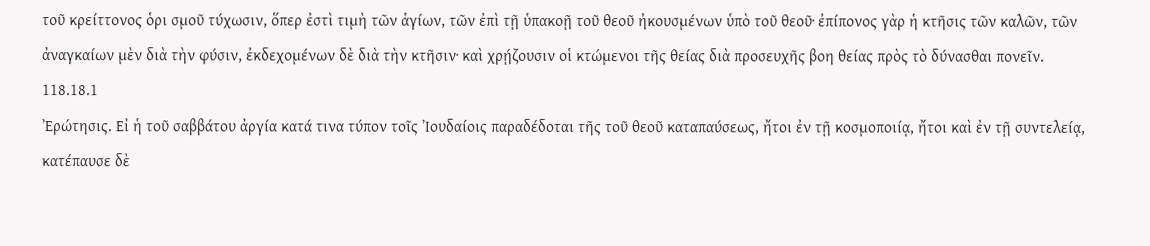τοῦ κρείττονος ὁρι σμοῦ τύχωσιν, ὅπερ ἐστὶ τιμὴ τῶν ἁγίων, τῶν ἐπὶ τῇ ὑπακοῇ τοῦ θεοῦ ἠκουσμένων ὑπὸ τοῦ θεοῦ· ἐπίπονος γὰρ ἡ κτῆσις τῶν καλῶν, τῶν ἀναγκαίων μὲν διὰ τὴν φύσιν, ἐκδεχομένων δὲ διὰ τὴν κτῆσιν· καὶ χρῄζουσιν οἱ κτώμενοι τῆς θείας διὰ προσευχῆς βοη θείας πρὸς τὸ δύνασθαι πονεῖν.
118.18.1
Ἐρώτησις. Εἰ ἡ τοῦ σαββάτου ἀργία κατά τινα τύπον τοῖς Ἰουδαίοις παραδέδοται τῆς τοῦ θεοῦ καταπαύσεως, ἤτοι ἐν τῇ κοσμοποιίᾳ, ἤτοι καὶ ἐν τῇ συντελείᾳ, κατέπαυσε δὲ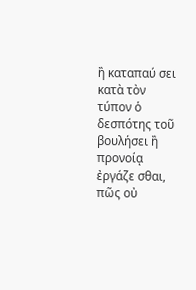ἢ καταπαύ σει κατὰ τὸν τύπον ὁ δεσπότης τοῦ βουλήσει ἢ προνοίᾳ ἐργάζε σθαι, πῶς οὐ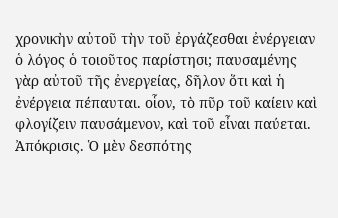χρονικὴν αὐτοῦ τὴν τοῦ ἐργάζεσθαι ἐνέργειαν ὁ λόγος ὁ τοιοῦτος παρίστησι; παυσαμένης γὰρ αὐτοῦ τῆς ἐνεργείας, δῆλον ὅτι καὶ ἡ ἐνέργεια πέπαυται. οἷον, τὸ πῦρ τοῦ καίειν καὶ φλογίζειν παυσάμενον, καὶ τοῦ εἶναι παύεται. Ἀπόκρισις. Ὁ μὲν δεσπότης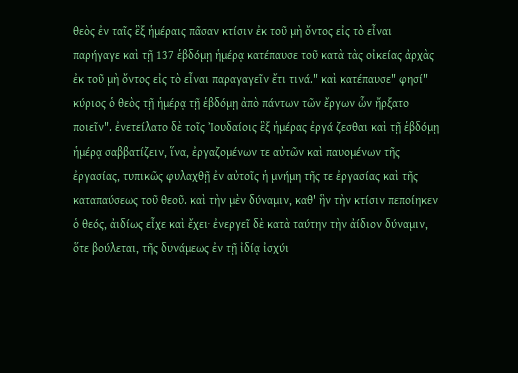θεὸς ἐν ταῖς ἓξ ἡμέραις πᾶσαν κτίσιν ἐκ τοῦ μὴ ὄντος εἰς τὸ εἶναι παρήγαγε καὶ τῇ 137 ἑβδόμῃ ἡμέρᾳ κατέπαυσε τοῦ κατὰ τὰς οἰκείας ἀρχὰς ἐκ τοῦ μὴ ὄντος εἰς τὸ εἶναι παραγαγεῖν ἔτι τινά." καὶ κατέπαυσε" φησί" κύριος ὁ θεὸς τῇ ἡμέρᾳ τῇ ἑβδόμῃ ἀπὸ πάντων τῶν ἔργων ὧν ἤρξατο ποιεῖν". ἐνετείλατο δὲ τοῖς Ἰουδαίοις ἓξ ἡμέρας ἐργά ζεσθαι καὶ τῇ ἑβδόμῃ ἡμέρᾳ σαββατίζειν, ἵνα, ἐργαζομένων τε αὐτῶν καὶ παυομένων τῆς ἐργασίας, τυπικῶς φυλαχθῇ ἐν αὐτοῖς ἡ μνήμη τῆς τε ἐργασίας καὶ τῆς καταπαύσεως τοῦ θεοῦ. καὶ τὴν μὲν δύναμιν, καθ' ἣν τὴν κτίσιν πεποίηκεν ὁ θεός, ἀιδίως εἶχε καὶ ἔχει· ἐνεργεῖ δὲ κατὰ ταύτην τὴν ἀίδιον δύναμιν, ὅτε βούλεται, τῆς δυνάμεως ἐν τῇ ἰδίᾳ ἰσχύι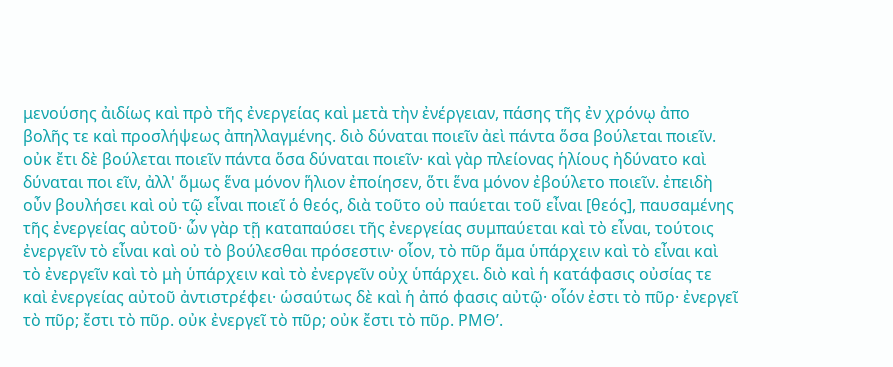μενούσης ἀιδίως καὶ πρὸ τῆς ἐνεργείας καὶ μετὰ τὴν ἐνέργειαν, πάσης τῆς ἐν χρόνῳ ἀπο βολῆς τε καὶ προσλήψεως ἀπηλλαγμένης. διὸ δύναται ποιεῖν ἀεὶ πάντα ὅσα βούλεται ποιεῖν. οὐκ ἔτι δὲ βούλεται ποιεῖν πάντα ὅσα δύναται ποιεῖν· καὶ γὰρ πλείονας ἡλίους ἠδύνατο καὶ δύναται ποι εῖν, ἀλλ' ὅμως ἕνα μόνον ἥλιον ἐποίησεν, ὅτι ἕνα μόνον ἐβούλετο ποιεῖν. ἐπειδὴ οὖν βουλήσει καὶ οὐ τῷ εἶναι ποιεῖ ὁ θεός, διὰ τοῦτο οὐ παύεται τοῦ εἶναι [θεός], παυσαμένης τῆς ἐνεργείας αὐτοῦ· ὧν γὰρ τῇ καταπαύσει τῆς ἐνεργείας συμπαύεται καὶ τὸ εἶναι, τούτοις ἐνεργεῖν τὸ εἶναι καὶ οὐ τὸ βούλεσθαι πρόσεστιν· οἷον, τὸ πῦρ ἅμα ὑπάρχειν καὶ τὸ εἶναι καὶ τὸ ἐνεργεῖν καὶ τὸ μὴ ὑπάρχειν καὶ τὸ ἐνεργεῖν οὐχ ὑπάρχει. διὸ καὶ ἡ κατάφασις οὐσίας τε καὶ ἐνεργείας αὐτοῦ ἀντιστρέφει· ὡσαύτως δὲ καὶ ἡ ἀπό φασις αὐτῷ· οἷόν ἐστι τὸ πῦρ· ἐνεργεῖ τὸ πῦρ; ἔστι τὸ πῦρ. οὐκ ἐνεργεῖ τὸ πῦρ; οὐκ ἔστι τὸ πῦρ. ΡΜΘʹ.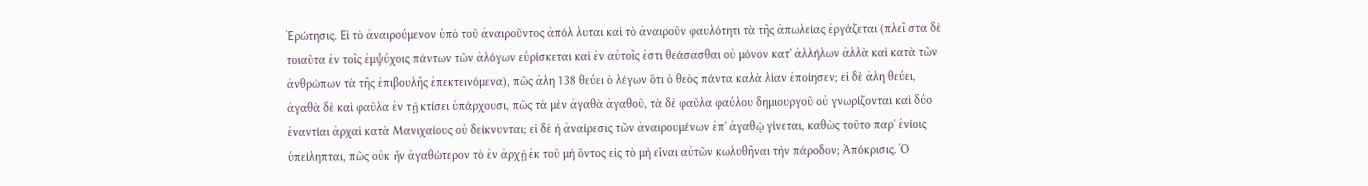Ἐρώτησις. Εἰ τὸ ἀναιρούμενον ὑπὸ τοῦ ἀναιροῦντος ἀπόλ λυται καὶ τὸ ἀναιροῦν φαυλότητι τὰ τῆς ἀπωλείας ἐργάζεται (πλεῖ στα δὲ τοιαῦτα ἐν τοῖς ἐμψύχοις πάντων τῶν ἀλόγων εὑρίσκεται καὶ ἐν αὐτοῖς ἐστι θεάσασθαι οὐ μόνον κατ' ἀλλήλων ἀλλὰ καὶ κατὰ τῶν ἀνθρώπων τὰ τῆς ἐπιβουλῆς ἐπεκτεινόμενα), πῶς ἀλη 138 θεύει ὁ λέγων ὅτι ὁ θεὸς πάντα καλὰ λίαν ἐποίησεν; εἰ δὲ ἀλη θεύει, ἀγαθὰ δὲ καὶ φαῦλα ἐν τῇ κτίσει ὑπάρχουσι, πῶς τὰ μὲν ἀγαθὰ ἀγαθοῦ, τὰ δὲ φαῦλα φαύλου δημιουργοῦ οὐ γνωρίζονται καὶ δύο ἐναντίαι ἀρχαὶ κατὰ Μανιχαίους οὐ δείκνυνται; εἰ δὲ ἡ ἀναίρεσις τῶν ἀναιρουμένων ἐπ' ἀγαθῷ γίνεται, καθὼς τοῦτο παρ' ἐνίοις ὑπείληπται, πῶς οὐκ ἦν ἀγαθώτερον τὸ ἐν ἀρχῇ ἐκ τοῦ μὴ ὄντος εἰς τὸ μὴ εἶναι αὐτῶν κωλυθῆναι τὴν πάροδον; Ἀπόκρισις. Ὁ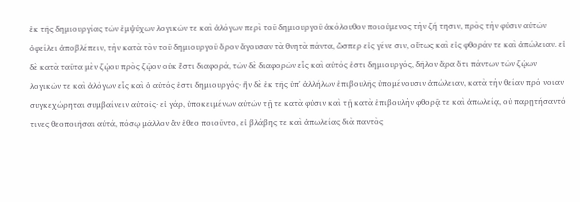ἐκ τῆς δημιουργίας τῶν ἐμψύχων λογικῶν τε καὶ ἀλόγων περὶ τοῦ δημιουργοῦ ἀκόλουθον ποιούμενος τὴν ζή τησιν, πρὸς τὴν φύσιν αὐτῶν ὀφείλει ἀποβλέπειν, τὴν κατὰ τὸν τοῦ δημιουργοῦ ὅρον ἄγουσαν τὰ θνητὰ πάντα, ὥσπερ εἰς γένε σιν, οὕτως καὶ εἰς φθοράν τε καὶ ἀπώλειαν. εἰ δὲ κατὰ ταῦτα μὲν ζῴου πρὸς ζῷον οὐκ ἔστι διαφορά, τῶν δὲ διαφορῶν εἷς καὶ αὐτός ἐστι δημιουργός, δῆλον ἄρα ὅτι πάντων τῶν ζῴων λογικῶν τε καὶ ἀλόγων εἷς καὶ ὁ αὐτός ἐστι δημιουργός· ἣν δὲ ἐκ τῆς ὑπ' ἀλλήλων ἐπιβουλῆς ὑπομένουσιν ἀπώλειαν, κατὰ τὴν θείαν πρό νοιαν συγκεχώρηται συμβαίνειν αὐτοῖς· εἰ γάρ, ὑποκειμένων αὐτῶν τῇ τε κατὰ φύσιν καὶ τῇ κατὰ ἐπιβουλὴν φθορᾷ τε καὶ ἀπωλείᾳ, οὐ παρῃτήσαντό τινες θεοποιῆσαι αὐτά, πόσῳ μᾶλλον ἂν ἐθεο ποιοῦντο, εἰ βλάβης τε καὶ ἀπωλείας διὰ παντὸς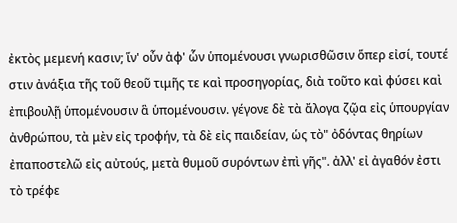ἐκτὸς μεμενή κασιν; ἵν' οὖν ἀφ' ὧν ὑπομένουσι γνωρισθῶσιν ὅπερ εἰσί, τουτέ στιν ἀνάξια τῆς τοῦ θεοῦ τιμῆς τε καὶ προσηγορίας, διὰ τοῦτο καὶ φύσει καὶ ἐπιβουλῇ ὑπομένουσιν ἃ ὑπομένουσιν. γέγονε δὲ τὰ ἄλογα ζῷα εἰς ὑπουργίαν ἀνθρώπου, τὰ μὲν εἰς τροφήν, τὰ δὲ εἰς παιδείαν, ὡς τὸ" ὀδόντας θηρίων ἐπαποστελῶ εἰς αὐτούς, μετὰ θυμοῦ συρόντων ἐπὶ γῆς". ἀλλ' εἰ ἀγαθόν ἐστι τὸ τρέφε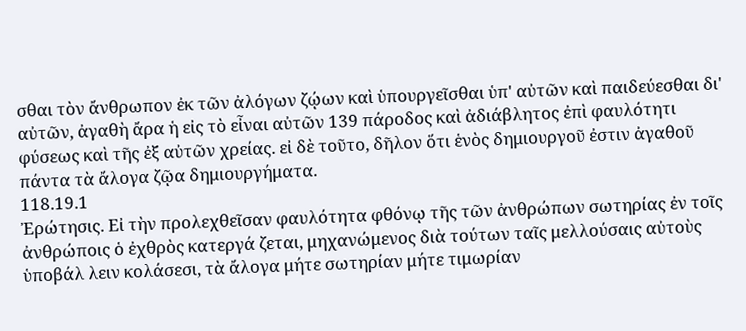σθαι τὸν ἄνθρωπον ἐκ τῶν ἀλόγων ζῴων καὶ ὑπουργεῖσθαι ὑπ' αὐτῶν καὶ παιδεύεσθαι δι' αὐτῶν, ἀγαθὴ ἄρα ἡ εἰς τὸ εἶναι αὐτῶν 139 πάροδος καὶ ἀδιάβλητος ἐπὶ φαυλότητι φύσεως καὶ τῆς ἐξ αὐτῶν χρείας. εἰ δὲ τοῦτο, δῆλον ὅτι ἑνὸς δημιουργοῦ ἐστιν ἀγαθοῦ πάντα τὰ ἄλογα ζῷα δημιουργήματα.
118.19.1
Ἐρώτησις. Εἰ τὴν προλεχθεῖσαν φαυλότητα φθόνῳ τῆς τῶν ἀνθρώπων σωτηρίας ἐν τοῖς ἀνθρώποις ὁ ἐχθρὸς κατεργά ζεται, μηχανώμενος διὰ τούτων ταῖς μελλούσαις αὐτοὺς ὑποβάλ λειν κολάσεσι, τὰ ἄλογα μήτε σωτηρίαν μήτε τιμωρίαν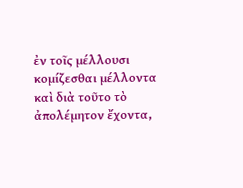ἐν τοῖς μέλλουσι κομίζεσθαι μέλλοντα καὶ διὰ τοῦτο τὸ ἀπολέμητον ἔχοντα,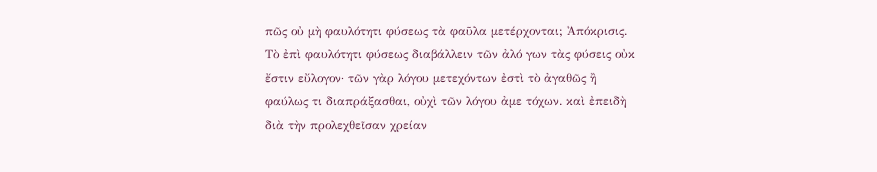πῶς οὐ μὴ φαυλότητι φύσεως τὰ φαῦλα μετέρχονται; Ἀπόκρισις. Τὸ ἐπὶ φαυλότητι φύσεως διαβάλλειν τῶν ἀλό γων τὰς φύσεις οὐκ ἔστιν εὔλογον· τῶν γὰρ λόγου μετεχόντων ἐστὶ τὸ ἀγαθῶς ἢ φαύλως τι διαπράξασθαι, οὐχὶ τῶν λόγου ἀμε τόχων. καὶ ἐπειδὴ διὰ τὴν προλεχθεῖσαν χρείαν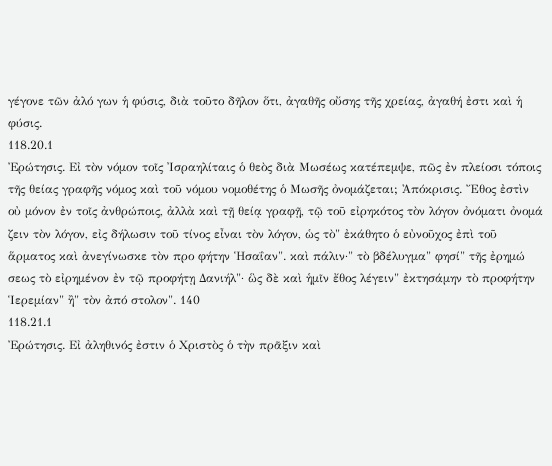γέγονε τῶν ἀλό γων ἡ φύσις, διὰ τοῦτο δῆλον ὅτι, ἀγαθῆς οὔσης τῆς χρείας, ἀγαθή ἐστι καὶ ἡ φύσις.
118.20.1
Ἐρώτησις. Εἰ τὸν νόμον τοῖς Ἰσραηλίταις ὁ θεὸς διὰ Μωσέως κατέπεμψε, πῶς ἐν πλείοσι τόποις τῆς θείας γραφῆς νόμος καὶ τοῦ νόμου νομοθέτης ὁ Μωσῆς ὀνομάζεται; Ἀπόκρισις. Ἔθος ἐστὶν οὐ μόνον ἐν τοῖς ἀνθρώποις, ἀλλὰ καὶ τῇ θείᾳ γραφῇ, τῷ τοῦ εἰρηκότος τὸν λόγον ὀνόματι ὀνομά ζειν τὸν λόγον, εἰς δήλωσιν τοῦ τίνος εἶναι τὸν λόγον, ὡς τὸ" ἐκάθητο ὁ εὐνοῦχος ἐπὶ τοῦ ἅρματος καὶ ἀνεγίνωσκε τὸν προ φήτην Ἡσαΐαν". καὶ πάλιν·" τὸ βδέλυγμα" φησί" τῆς ἐρημώ σεως τὸ εἰρημένον ἐν τῷ προφήτῃ Δανιήλ"· ὣς δὲ καὶ ἡμῖν ἔθος λέγειν" ἐκτησάμην τὸ προφήτην Ἱερεμίαν" ἢ" τὸν ἀπό στολον". 140
118.21.1
Ἐρώτησις. Εἰ ἀληθινός ἐστιν ὁ Χριστὸς ὁ τὴν πρᾶξιν καὶ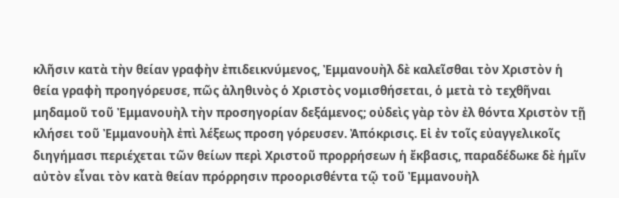κλῆσιν κατὰ τὴν θείαν γραφὴν ἐπιδεικνύμενος, Ἐμμανουὴλ δὲ καλεῖσθαι τὸν Χριστὸν ἡ θεία γραφὴ προηγόρευσε, πῶς ἀληθινὸς ὁ Χριστὸς νομισθήσεται, ὁ μετὰ τὸ τεχθῆναι μηδαμοῦ τοῦ Ἐμμανουὴλ τὴν προσηγορίαν δεξάμενος; οὐδεὶς γὰρ τὸν ἐλ θόντα Χριστὸν τῇ κλήσει τοῦ Ἐμμανουὴλ ἐπὶ λέξεως προση γόρευσεν. Ἀπόκρισις. Εἰ ἐν τοῖς εὐαγγελικοῖς διηγήμασι περιέχεται τῶν θείων περὶ Χριστοῦ προρρήσεων ἡ ἔκβασις, παραδέδωκε δὲ ἡμῖν αὐτὸν εἶναι τὸν κατὰ θείαν πρόρρησιν προορισθέντα τῷ τοῦ Ἐμμανουὴλ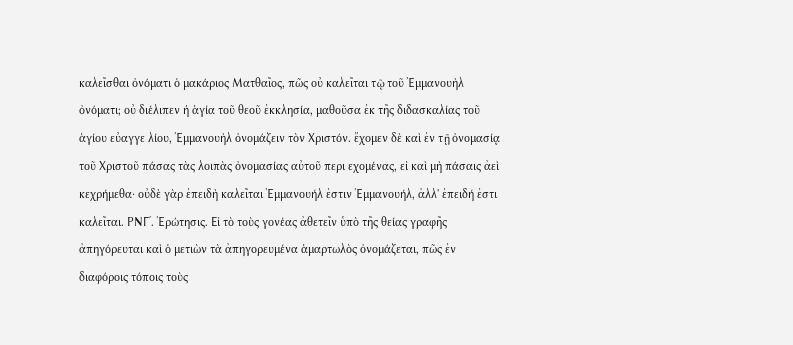καλεῖσθαι ὀνόματι ὁ μακάριος Ματθαῖος, πῶς οὐ καλεῖται τῷ τοῦ Ἐμμανουὴλ ὀνόματι; οὐ διέλιπεν ἡ ἁγία τοῦ θεοῦ ἐκκλησία, μαθοῦσα ἐκ τῆς διδασκαλίας τοῦ ἁγίου εὐαγγε λίου, Ἐμμανουὴλ ὀνομάζειν τὸν Χριστόν. ἔχομεν δὲ καὶ ἐν τῇ ὀνομασίᾳ τοῦ Χριστοῦ πάσας τὰς λοιπὰς ὀνομασίας αὐτοῦ περι εχομένας, εἰ καὶ μὴ πάσαις ἀεὶ κεχρήμεθα· οὐδὲ γὰρ ἐπειδὴ καλεῖται Ἐμμανουήλ ἐστιν Ἐμμανουήλ, ἀλλ' ἐπειδή ἐστι καλεῖται. ΡΝΓʹ. Ἐρώτησις. Εἰ τὸ τοὺς γονέας ἀθετεῖν ὑπὸ τῆς θείας γραφῆς ἀπηγόρευται καὶ ὁ μετιὼν τὰ ἀπηγορευμένα ἁμαρτωλὸς ὀνομάζεται, πῶς ἐν διαφόροις τόποις τοὺς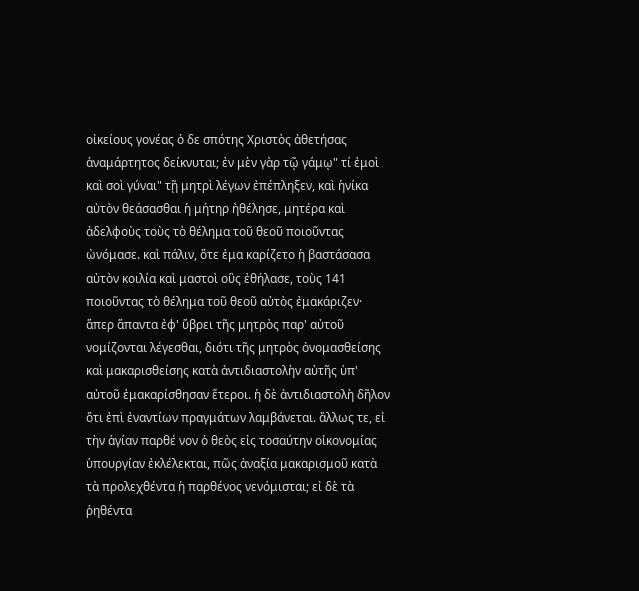οἰκείους γονέας ὁ δε σπότης Χριστὸς ἀθετήσας ἀναμάρτητος δείκνυται; ἐν μὲν γὰρ τῷ γάμῳ" τί ἐμοὶ καὶ σοὶ γύναι" τῇ μητρὶ λέγων ἐπέπληξεν, καὶ ἡνίκα αὐτὸν θεάσασθαι ἡ μήτηρ ἠθέλησε, μητέρα καὶ ἀδελφοὺς τοὺς τὸ θέλημα τοῦ θεοῦ ποιοῦντας ὠνόμασε. καὶ πάλιν, ὅτε ἐμα καρίζετο ἡ βαστάσασα αὐτὸν κοιλία καὶ μαστοὶ οὓς ἐθήλασε, τοὺς 141 ποιοῦντας τὸ θέλημα τοῦ θεοῦ αὐτὸς ἐμακάριζεν· ἅπερ ἅπαντα ἐφ' ὕβρει τῆς μητρὸς παρ' αὐτοῦ νομίζονται λέγεσθαι, διότι τῆς μητρὸς ὀνομασθείσης καὶ μακαρισθείσης κατὰ ἀντιδιαστολὴν αὐτῆς ὑπ' αὐτοῦ ἐμακαρίσθησαν ἕτεροι. ἡ δὲ ἀντιδιαστολὴ δῆλον ὅτι ἐπὶ ἐναντίων πραγμάτων λαμβάνεται. ἄλλως τε, εἰ τὴν ἁγίαν παρθέ νον ὁ θεὸς εἰς τοσαύτην οἰκονομίας ὑπουργίαν ἐκλέλεκται, πῶς ἀναξία μακαρισμοῦ κατὰ τὰ προλεχθέντα ἡ παρθένος νενόμισται; εἰ δὲ τὰ ῥηθέντα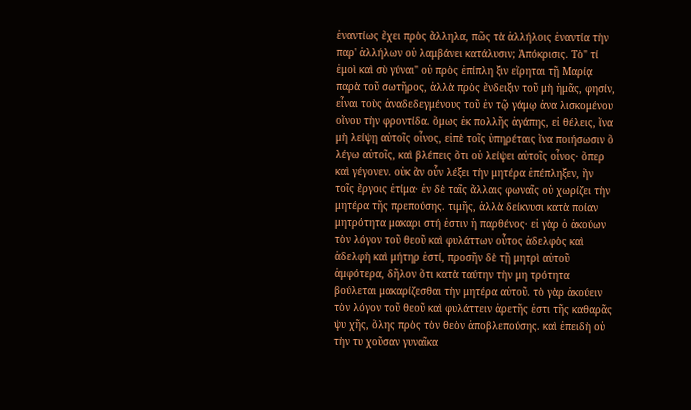ἐναντίως ἔχει πρὸς ἄλληλα, πῶς τὰ ἀλλήλοις ἐναντία τὴν παρ' ἀλλήλων οὐ λαμβάνει κατάλυσιν; Ἀπόκρισις. Τὸ" τί ἐμοὶ καὶ σὺ γύναι" οὐ πρὸς ἐπίπλη ξιν εἴρηται τῇ Μαρίᾳ παρὰ τοῦ σωτῆρος, ἀλλὰ πρὸς ἔνδειξιν τοῦ μὴ ἡμᾶς, φησίν, εἶναι τοὺς ἀναδεδεγμένους τοῦ ἐν τῷ γάμῳ ἀνα λισκομένου οἴνου τὴν φροντίδα. ὅμως ἐκ πολλῆς ἀγάπης, εἰ θέλεις, ἵνα μὴ λείψῃ αὐτοῖς οἶνος, εἰπὲ τοῖς ὑπηρέταις ἵνα ποιήσωσιν ὃ λέγω αὐτοῖς, καὶ βλέπεις ὅτι οὐ λείψει αὐτοῖς οἶνος· ὅπερ καὶ γέγονεν. οὐκ ἂν οὖν λέξει τὴν μητέρα ἐπέπληξεν, ἣν τοῖς ἔργοις ἐτίμα· ἐν δὲ ταῖς ἄλλαις φωναῖς οὐ χωρίζει τὴν μητέρα τῆς πρεπούσης. τιμῆς, ἀλλὰ δείκνυσι κατὰ ποίαν μητρότητα μακαρι στή ἐστιν ἡ παρθένος· εἰ γὰρ ὁ ἀκούων τὸν λόγον τοῦ θεοῦ καὶ φυλάττων οὗτος ἀδελφὸς καὶ ἀδελφὴ καὶ μήτηρ ἐστί, προσῆν δὲ τῇ μητρὶ αὐτοῦ ἀμφότερα, δῆλον ὅτι κατὰ ταύτην τὴν μη τρότητα βούλεται μακαρίζεσθαι τὴν μητέρα αὑτοῦ. τὸ γὰρ ἀκούειν τὸν λόγον τοῦ θεοῦ καὶ φυλάττειν ἀρετῆς ἐστι τῆς καθαρᾶς ψυ χῆς, ὅλης πρὸς τὸν θεὸν ἀποβλεπούσης. καὶ ἐπειδὴ οὐ τὴν τυ χοῦσαν γυναῖκα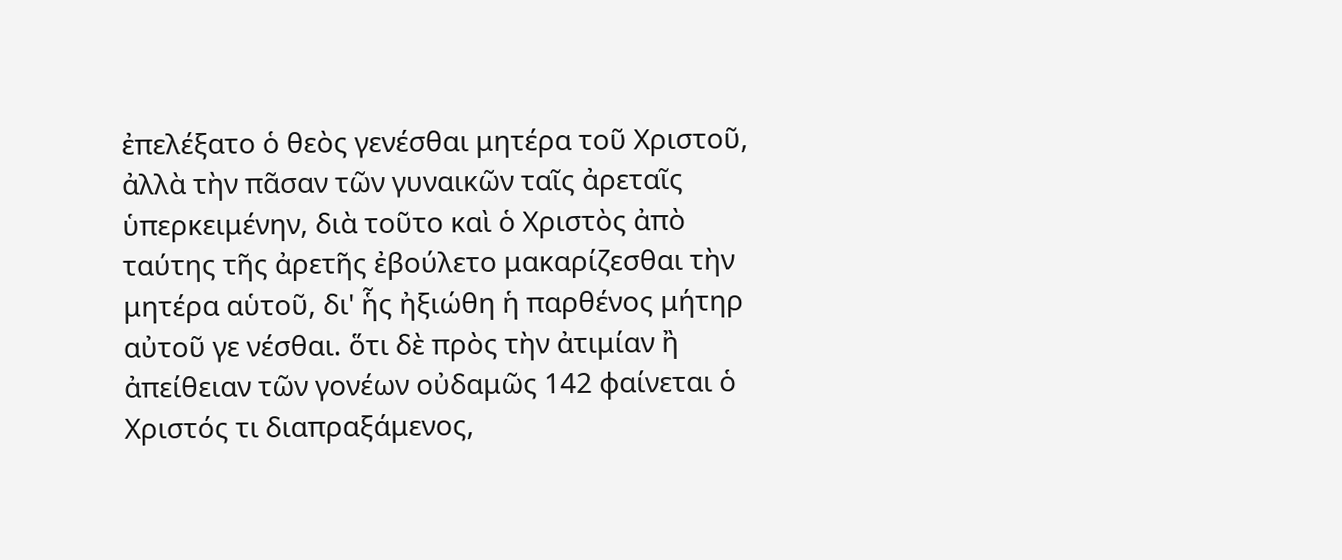ἐπελέξατο ὁ θεὸς γενέσθαι μητέρα τοῦ Χριστοῦ, ἀλλὰ τὴν πᾶσαν τῶν γυναικῶν ταῖς ἀρεταῖς ὑπερκειμένην, διὰ τοῦτο καὶ ὁ Χριστὸς ἀπὸ ταύτης τῆς ἀρετῆς ἐβούλετο μακαρίζεσθαι τὴν μητέρα αὑτοῦ, δι' ἧς ἠξιώθη ἡ παρθένος μήτηρ αὐτοῦ γε νέσθαι. ὅτι δὲ πρὸς τὴν ἀτιμίαν ἢ ἀπείθειαν τῶν γονέων οὐδαμῶς 142 φαίνεται ὁ Χριστός τι διαπραξάμενος,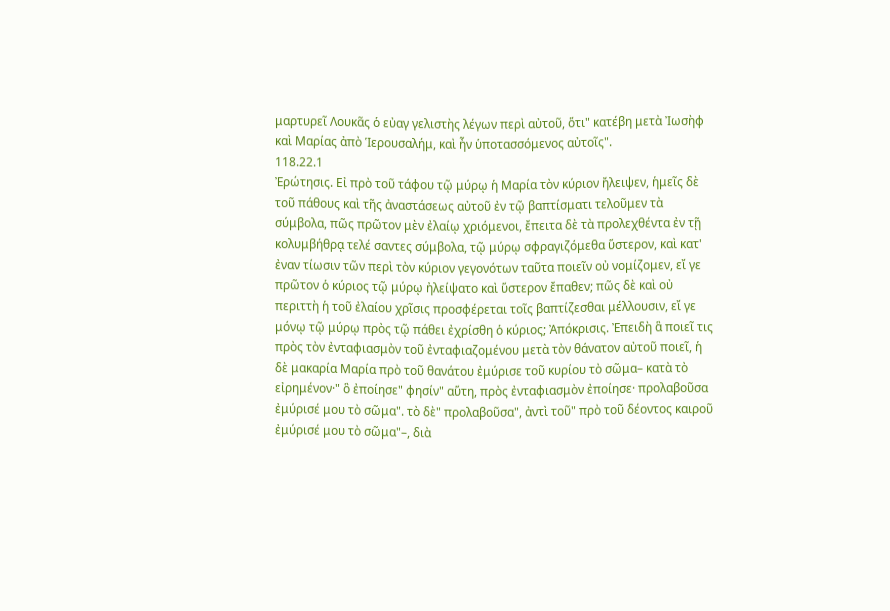μαρτυρεῖ Λουκᾶς ὁ εὐαγ γελιστὴς λέγων περὶ αὐτοῦ, ὅτι" κατέβη μετὰ Ἰωσὴφ καὶ Μαρίας ἀπὸ Ἱερουσαλήμ, καὶ ἦν ὑποτασσόμενος αὐτοῖς".
118.22.1
Ἐρώτησις. Εἰ πρὸ τοῦ τάφου τῷ μύρῳ ἡ Μαρία τὸν κύριον ἤλειψεν, ἡμεῖς δὲ τοῦ πάθους καὶ τῆς ἀναστάσεως αὐτοῦ ἐν τῷ βαπτίσματι τελοῦμεν τὰ σύμβολα, πῶς πρῶτον μὲν ἐλαίῳ χριόμενοι, ἔπειτα δὲ τὰ προλεχθέντα ἐν τῇ κολυμβήθρᾳ τελέ σαντες σύμβολα, τῷ μύρῳ σφραγιζόμεθα ὕστερον, καὶ κατ' ἐναν τίωσιν τῶν περὶ τὸν κύριον γεγονότων ταῦτα ποιεῖν οὐ νομίζομεν, εἴ γε πρῶτον ὁ κύριος τῷ μύρῳ ἠλείψατο καὶ ὕστερον ἔπαθεν; πῶς δὲ καὶ οὐ περιττὴ ἡ τοῦ ἐλαίου χρῖσις προσφέρεται τοῖς βαπτίζεσθαι μέλλουσιν, εἴ γε μόνῳ τῷ μύρῳ πρὸς τῷ πάθει ἐχρίσθη ὁ κύριος; Ἀπόκρισις. Ἐπειδὴ ἃ ποιεῖ τις πρὸς τὸν ἐνταφιασμὸν τοῦ ἐνταφιαζομένου μετὰ τὸν θάνατον αὐτοῦ ποιεῖ, ἡ δὲ μακαρία Μαρία πρὸ τοῦ θανάτου ἐμύρισε τοῦ κυρίου τὸ σῶμα– κατὰ τὸ εἰρημένον·" ὃ ἐποίησε" φησίν" αὕτη, πρὸς ἐνταφιασμὸν ἐποίησε· προλαβοῦσα ἐμύρισέ μου τὸ σῶμα". τὸ δὲ" προλαβοῦσα", ἀντὶ τοῦ" πρὸ τοῦ δέοντος καιροῦ ἐμύρισέ μου τὸ σῶμα"–, διὰ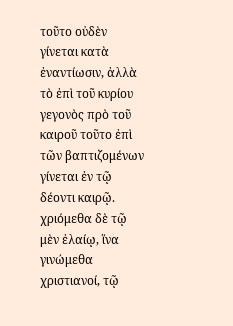τοῦτο οὐδὲν γίνεται κατὰ ἐναντίωσιν, ἀλλὰ τὸ ἐπὶ τοῦ κυρίου γεγονὸς πρὸ τοῦ καιροῦ τοῦτο ἐπὶ τῶν βαπτιζομένων γίνεται ἐν τῷ δέοντι καιρῷ. χριόμεθα δὲ τῷ μὲν ἐλαίῳ, ἵνα γινώμεθα χριστιανοί, τῷ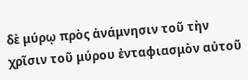δὲ μύρῳ πρὸς ἀνάμνησιν τοῦ τὴν χρῖσιν τοῦ μύρου ἐνταφιασμὸν αὐτοῦ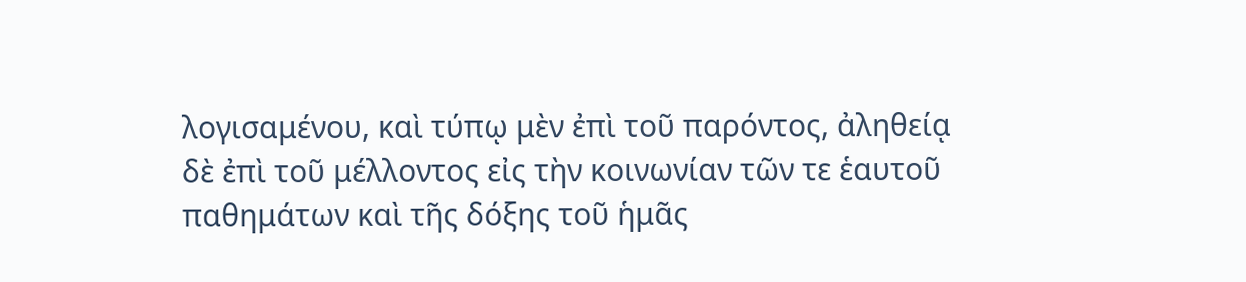λογισαμένου, καὶ τύπῳ μὲν ἐπὶ τοῦ παρόντος, ἀληθείᾳ δὲ ἐπὶ τοῦ μέλλοντος εἰς τὴν κοινωνίαν τῶν τε ἑαυτοῦ παθημάτων καὶ τῆς δόξης τοῦ ἡμᾶς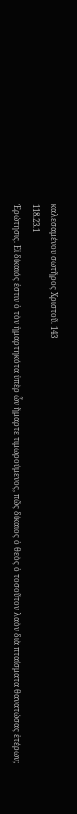καλεσαμένου σωτῆρος Χριστοῦ. 143
118.23.1
Ἐρώτησις. Εἰ δίκαιός ἐστιν ὁ τὸν ἡμαρτηκότα ὑπὲρ ὧν ἥμαρτε τιμωρούμενος, πῶς δίκαιος ὁ θεὸς ὁ τοσοῦτον λαὸν διὰ πταίσματα θανατώσας ἑτέρων;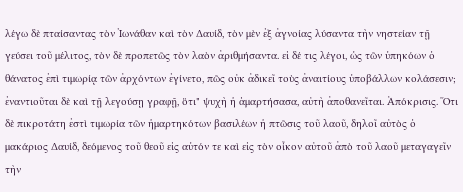λέγω δὲ πταίσαντας τὸν Ἰωνάθαν καὶ τὸν Δαυίδ, τὸν μὲν ἐξ ἀγνοίας λύσαντα τὴν νηστείαν τῇ γεύσει τοῦ μέλιτος, τὸν δὲ προπετῶς τὸν λαὸν ἀριθμήσαντα. εἰ δέ τις λέγοι, ὡς τῶν ὑπηκόων ὁ θάνατος ἐπὶ τιμωρίᾳ τῶν ἀρχόντων ἐγίνετο, πῶς οὐκ ἀδικεῖ τοὺς ἀναιτίους ὑποβάλλων κολάσεσιν; ἐναντιοῦται δὲ καὶ τῇ λεγούσῃ γραφῇ, ὅτι" ψυχὴ ἡ ἁμαρτήσασα, αὐτὴ ἀποθανεῖται. Ἀπόκρισις. Ὅτι δὲ πικροτάτη ἐστὶ τιμωρία τῶν ἡμαρτηκότων βασιλέων ἡ πτῶσις τοῦ λαοῦ, δηλοῖ αὐτὸς ὁ μακάριος Δαυίδ, δεόμενος τοῦ θεοῦ εἰς αὑτόν τε καὶ εἰς τὸν οἶκον αὐτοῦ ἀπὸ τοῦ λαοῦ μεταγαγεῖν τὴν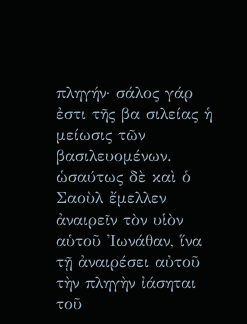πληγήν· σάλος γάρ ἐστι τῆς βα σιλείας ἡ μείωσις τῶν βασιλευομένων. ὡσαύτως δὲ καὶ ὁ Σαοὺλ ἔμελλεν ἀναιρεῖν τὸν υἱὸν αὑτοῦ Ἰωνάθαν, ἵνα τῇ ἀναιρέσει αὐτοῦ τὴν πληγὴν ἰάσηται τοῦ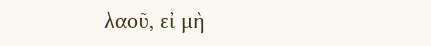λαοῦ, εἰ μὴ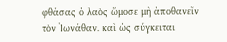φθάσας ὁ λαὸς ὤμοσε μὴ ἀποθανεῖν τὸν Ἰωνάθαν. καὶ ὡς σύγκειται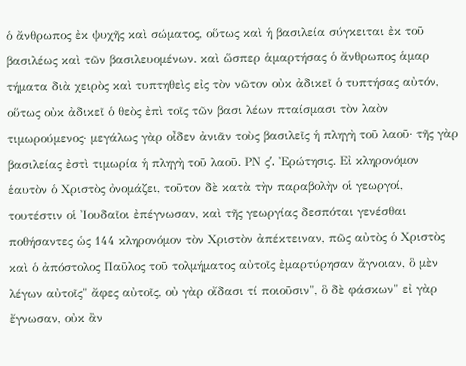ὁ ἄνθρωπος ἐκ ψυχῆς καὶ σώματος, οὕτως καὶ ἡ βασιλεία σύγκειται ἐκ τοῦ βασιλέως καὶ τῶν βασιλευομένων. καὶ ὥσπερ ἁμαρτήσας ὁ ἄνθρωπος ἁμαρ τήματα διὰ χειρὸς καὶ τυπτηθεὶς εἰς τὸν νῶτον οὐκ ἀδικεῖ ὁ τυπτήσας αὐτόν, οὕτως οὐκ ἀδικεῖ ὁ θεὸς ἐπὶ τοῖς τῶν βασι λέων πταίσμασι τὸν λαὸν τιμωρούμενος· μεγάλως γὰρ οἶδεν ἀνιᾶν τοὺς βασιλεῖς ἡ πληγὴ τοῦ λαοῦ· τῆς γὰρ βασιλείας ἐστὶ τιμωρία ἡ πληγὴ τοῦ λαοῦ. ΡΝ ςʹ. Ἐρώτησις. Εἰ κληρονόμον ἑαυτὸν ὁ Χριστὸς ὀνομάζει, τοῦτον δὲ κατὰ τὴν παραβολὴν οἱ γεωργοί, τουτέστιν οἱ Ἰουδαῖοι ἐπέγνωσαν, καὶ τῆς γεωργίας δεσπόται γενέσθαι ποθήσαντες ὡς 144 κληρονόμον τὸν Χριστὸν ἀπέκτειναν, πῶς αὐτὸς ὁ Χριστὸς καὶ ὁ ἀπόστολος Παῦλος τοῦ τολμήματος αὐτοῖς ἐμαρτύρησαν ἄγνοιαν, ὃ μὲν λέγων αὐτοῖς" ἄφες αὐτοῖς, οὐ γὰρ οἴδασι τί ποιοῦσιν", ὃ δὲ φάσκων" εἰ γὰρ ἔγνωσαν, οὐκ ἂν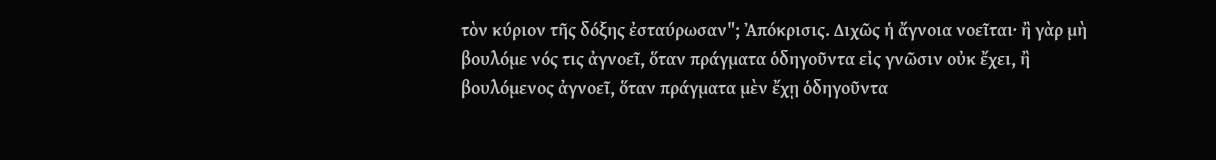τὸν κύριον τῆς δόξης ἐσταύρωσαν"; Ἀπόκρισις. Διχῶς ἡ ἄγνοια νοεῖται· ἢ γὰρ μὴ βουλόμε νός τις ἀγνοεῖ, ὅταν πράγματα ὁδηγοῦντα εἰς γνῶσιν οὐκ ἔχει, ἢ βουλόμενος ἀγνοεῖ, ὅταν πράγματα μὲν ἔχῃ ὁδηγοῦντα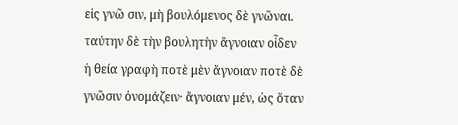εἰς γνῶ σιν, μὴ βουλόμενος δὲ γνῶναι. ταύτην δὲ τὴν βουλητὴν ἄγνοιαν οἶδεν ἡ θεία γραφὴ ποτὲ μὲν ἄγνοιαν ποτὲ δὲ γνῶσιν ὀνομάζειν· ἄγνοιαν μέν, ὡς ὅταν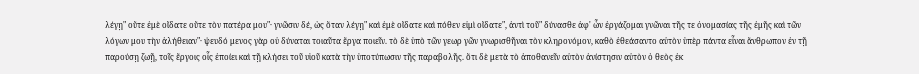λέγῃ" οὔτε ἐμὲ οἴδατε οὔτε τὸν πατέρα μου"· γνῶσιν δέ, ὡς ὅταν λέγῃ" καὶ ἐμὲ οἴδατε καὶ πόθεν εἰμὶ οἴδατε", ἀντὶ τοῦ" δύνασθε ἀφ' ὧν ἐργάζομαι γνῶναι τῆς τε ὀνομασίας τῆς ἐμῆς καὶ τῶν λόγων μου τὴν ἀλήθειαν"· ψευδό μενος γὰρ οὐ δύναται τοιαῦτα ἔργα ποιεῖν. τὸ δὲ ὑπὸ τῶν γεωρ γῶν γνωρισθῆναι τὸν κληρονόμον, καθὸ ἐθεάσαντο αὐτὸν ὑπὲρ πάντα εἶναι ἄνθρωπον ἐν τῇ παρούσῃ ζωῇ, τοῖς ἔργοις οἷς ἐποίει καὶ τῇ κλήσει τοῦ υἱοῦ κατὰ τὴν ὑποτύπωσιν τῆς παραβολῆς. ὅτι δὲ μετὰ τὸ ἀποθανεῖν αὐτὸν ἀνίστησιν αὐτὸν ὁ θεὸς ἐκ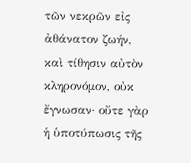τῶν νεκρῶν εἰς ἀθάνατον ζωήν, καὶ τίθησιν αὐτὸν κληρονόμον, οὐκ ἔγνωσαν· οὔτε γὰρ ἡ ὑποτύπωσις τῆς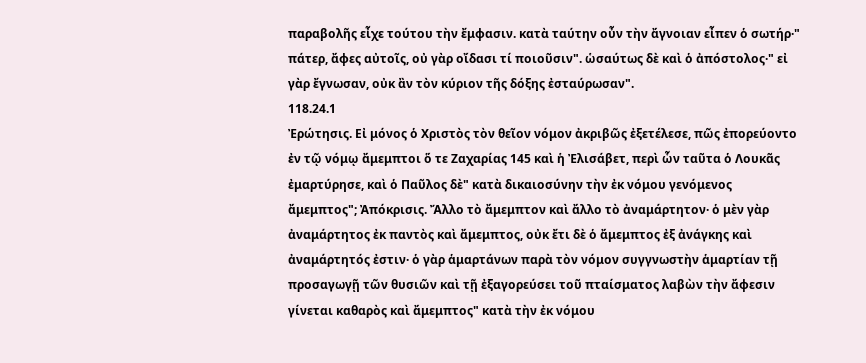παραβολῆς εἶχε τούτου τὴν ἔμφασιν. κατὰ ταύτην οὖν τὴν ἄγνοιαν εἶπεν ὁ σωτήρ·" πάτερ, ἄφες αὐτοῖς, οὐ γὰρ οἴδασι τί ποιοῦσιν". ὡσαύτως δὲ καὶ ὁ ἀπόστολος·" εἰ γὰρ ἔγνωσαν, οὐκ ἂν τὸν κύριον τῆς δόξης ἐσταύρωσαν".
118.24.1
Ἐρώτησις. Εἰ μόνος ὁ Χριστὸς τὸν θεῖον νόμον ἀκριβῶς ἐξετέλεσε, πῶς ἐπορεύοντο ἐν τῷ νόμῳ ἄμεμπτοι ὅ τε Ζαχαρίας 145 καὶ ἡ Ἐλισάβετ, περὶ ὧν ταῦτα ὁ Λουκᾶς ἐμαρτύρησε, καὶ ὁ Παῦλος δὲ" κατὰ δικαιοσύνην τὴν ἐκ νόμου γενόμενος ἄμεμπτος"; Ἀπόκρισις. Ἄλλο τὸ ἄμεμπτον καὶ ἄλλο τὸ ἀναμάρτητον· ὁ μὲν γὰρ ἀναμάρτητος ἐκ παντὸς καὶ ἄμεμπτος, οὐκ ἔτι δὲ ὁ ἄμεμπτος ἐξ ἀνάγκης καὶ ἀναμάρτητός ἐστιν· ὁ γὰρ ἁμαρτάνων παρὰ τὸν νόμον συγγνωστὴν ἁμαρτίαν τῇ προσαγωγῇ τῶν θυσιῶν καὶ τῇ ἐξαγορεύσει τοῦ πταίσματος λαβὼν τὴν ἄφεσιν γίνεται καθαρὸς καὶ ἄμεμπτος" κατὰ τὴν ἐκ νόμου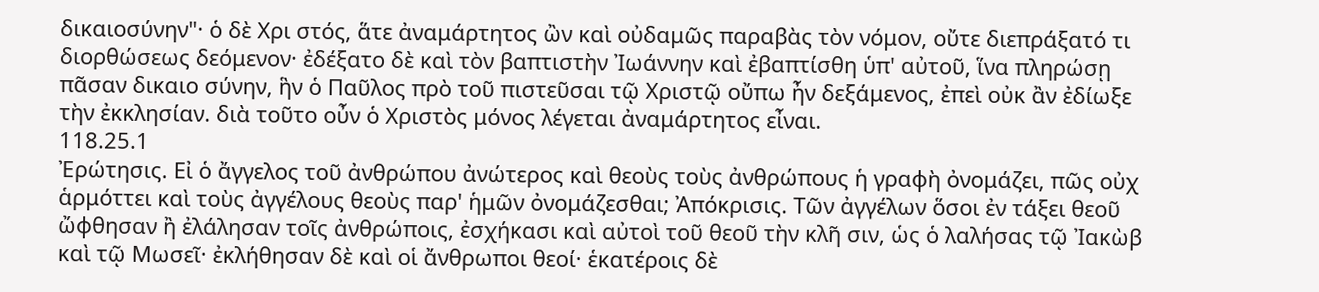δικαιοσύνην"· ὁ δὲ Χρι στός, ἅτε ἀναμάρτητος ὢν καὶ οὐδαμῶς παραβὰς τὸν νόμον, οὔτε διεπράξατό τι διορθώσεως δεόμενον· ἐδέξατο δὲ καὶ τὸν βαπτιστὴν Ἰωάννην καὶ ἐβαπτίσθη ὑπ' αὐτοῦ, ἵνα πληρώσῃ πᾶσαν δικαιο σύνην, ἣν ὁ Παῦλος πρὸ τοῦ πιστεῦσαι τῷ Χριστῷ οὔπω ἦν δεξάμενος, ἐπεὶ οὐκ ἂν ἐδίωξε τὴν ἐκκλησίαν. διὰ τοῦτο οὖν ὁ Χριστὸς μόνος λέγεται ἀναμάρτητος εἶναι.
118.25.1
Ἐρώτησις. Εἰ ὁ ἄγγελος τοῦ ἀνθρώπου ἀνώτερος καὶ θεοὺς τοὺς ἀνθρώπους ἡ γραφὴ ὀνομάζει, πῶς οὐχ ἁρμόττει καὶ τοὺς ἀγγέλους θεοὺς παρ' ἡμῶν ὀνομάζεσθαι; Ἀπόκρισις. Τῶν ἀγγέλων ὅσοι ἐν τάξει θεοῦ ὤφθησαν ἢ ἐλάλησαν τοῖς ἀνθρώποις, ἐσχήκασι καὶ αὐτοὶ τοῦ θεοῦ τὴν κλῆ σιν, ὡς ὁ λαλήσας τῷ Ἰακὼβ καὶ τῷ Μωσεῖ· ἐκλήθησαν δὲ καὶ οἱ ἄνθρωποι θεοί· ἑκατέροις δὲ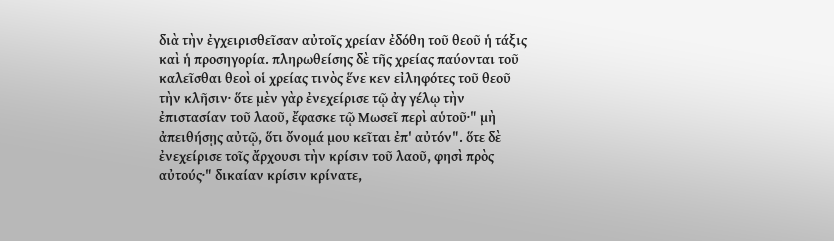διὰ τὴν ἐγχειρισθεῖσαν αὐτοῖς χρείαν ἐδόθη τοῦ θεοῦ ἡ τάξις καὶ ἡ προσηγορία. πληρωθείσης δὲ τῆς χρείας παύονται τοῦ καλεῖσθαι θεοὶ οἱ χρείας τινὸς ἕνε κεν εἰληφότες τοῦ θεοῦ τὴν κλῆσιν· ὅτε μὲν γὰρ ἐνεχείρισε τῷ ἀγ γέλῳ τὴν ἐπιστασίαν τοῦ λαοῦ, ἔφασκε τῷ Μωσεῖ περὶ αὑτοῦ·" μὴ ἀπειθήσῃς αὐτῷ, ὅτι ὄνομά μου κεῖται ἐπ' αὐτόν". ὅτε δὲ ἐνεχείρισε τοῖς ἄρχουσι τὴν κρίσιν τοῦ λαοῦ, φησὶ πρὸς αὐτούς·" δικαίαν κρίσιν κρίνατε,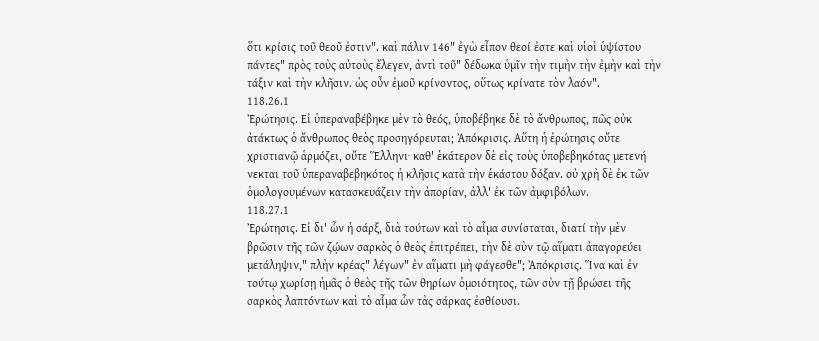ὅτι κρίσις τοῦ θεοῦ ἐστιν". καὶ πάλιν 146" ἐγὼ εἶπον θεοί ἐστε καὶ υἱοὶ ὑψίστου πάντες" πρὸς τοὺς αὐτοὺς ἔλεγεν, ἀντὶ τοῦ" δέδωκα ὑμῖν τὴν τιμὴν τὴν ἐμὴν καὶ τὴν τάξιν καὶ τὴν κλῆσιν. ὡς οὖν ἐμοῦ κρίνοντος, οὕτως κρίνατε τὸν λαόν".
118.26.1
Ἐρώτησις. Εἰ ὑπεραναβέβηκε μὲν τὸ θεός, ὑποβέβηκε δὲ τὸ ἄνθρωπος, πῶς οὐκ ἀτάκτως ὁ ἄνθρωπος θεὸς προσηγόρευται; Ἀπόκρισις. Αὕτη ἡ ἐρώτησις οὔτε χριστιανῷ ἁρμόζει, οὔτε Ἕλληνι· καθ' ἑκάτερον δὲ εἰς τοὺς ὑποβεβηκότας μετενή νεκται τοῦ ὑπεραναβεβηκότος ἡ κλῆσις κατὰ τὴν ἑκάστου δόξαν. οὐ χρὴ δὲ ἐκ τῶν ὁμολογουμένων κατασκευάζειν τὴν ἀπορίαν, ἀλλ' ἐκ τῶν ἀμφιβόλων.
118.27.1
Ἐρώτησις. Εἰ δι' ὧν ἡ σάρξ, διὰ τούτων καὶ τὸ αἷμα συνίσταται, διατί τὴν μὲν βρῶσιν τῆς τῶν ζῴων σαρκὸς ὁ θεὸς ἐπιτρέπει, τὴν δὲ σὺν τῷ αἵματι ἀπαγορεύει μετάληψιν," πλὴν κρέας" λέγων" ἐν αἵματι μὴ φάγεσθε"; Ἀπόκρισις. Ἵνα καὶ ἐν τούτῳ χωρίσῃ ἡμᾶς ὁ θεὸς τῆς τῶν θηρίων ὁμοιότητος, τῶν σὺν τῇ βρώσει τῆς σαρκὸς λαπτόντων καὶ τὸ αἷμα ὧν τὰς σάρκας ἐσθίουσι.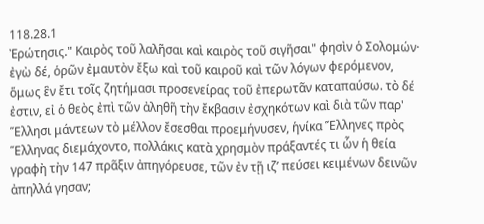118.28.1
Ἐρώτησις." Καιρὸς τοῦ λαλῆσαι καὶ καιρὸς τοῦ σιγῆσαι" φησὶν ὁ Σολομών· ἐγὼ δέ, ὁρῶν ἐμαυτὸν ἔξω καὶ τοῦ καιροῦ καὶ τῶν λόγων φερόμενον, ὅμως ἓν ἔτι τοῖς ζητήμασι προσενείρας τοῦ ἐπερωτᾶν καταπαύσω. τὸ δέ ἐστιν, εἰ ὁ θεὸς ἐπὶ τῶν ἀληθῆ τὴν ἔκβασιν ἐσχηκότων καὶ διὰ τῶν παρ' Ἕλλησι μάντεων τὸ μέλλον ἔσεσθαι προεμήνυσεν, ἡνίκα Ἕλληνες πρὸς Ἕλληνας διεμάχοντο, πολλάκις κατὰ χρησμὸν πράξαντές τι ὧν ἡ θεία γραφὴ τὴν 147 πρᾶξιν ἀπηγόρευσε, τῶν ἐν τῇ ιζʹ πεύσει κειμένων δεινῶν ἀπηλλά γησαν;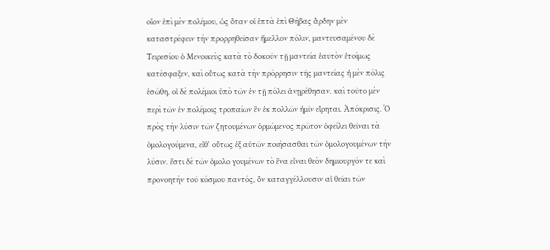οἷον ἐπὶ μὲν πολέμου, ὡς ὅταν οἱ ἑπτὰ ἐπὶ Θήβας ἄρδην μὲν καταστρέφειν τὴν προρρηθεῖσαν ἤμελλον πόλιν, μαντευσαμένου δὲ Τειρεσίου ὁ Μενοικεὺς κατὰ τὸ δοκοῦν τῇ μαντεία ἑαυτὸν ἑτοίμως κατέσφαξεν, καὶ οὕτως κατὰ τὴν πρόρρησιν τῆς μαντείας ἡ μὲν πόλις ἐσώθη, οἱ δὲ πολέμιοι ὑπὸ τῶν ἐν τῇ πόλει ἀνῃρέθησαν. καὶ τοῦτο μὲν περὶ τῶν ἐν πολέμοις τροπαίων ἓν ἐκ πολλῶν ἡμῖν εἴρηται. Ἀπόκρισις. Ὁ πρὸς τὴν λύσιν τῶν ζητουμένων ὁρμώμενος πρῶτον ὀφείλει θεῖναι τὰ ὁμολογούμενα, εἶθ' οὕτως ἐξ αὐτῶν ποιήσασθαι τῶν ὁμολογουμένων τὴν λύσιν. ἔστι δὲ τῶν ὁμολο γουμένων τὸ ἕνα εἶναι θεὸν δημιουργόν τε καὶ προνοητὴν τοῦ κόσμου παντός, ὃν καταγγέλλουσιν αἱ θεῖαι τῶν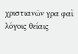χριστιανῶν γρα φαὶ λόγοις θείαις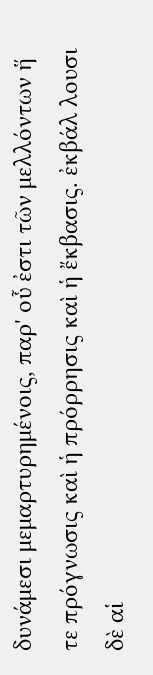δυνάμεσι μεμαρτυρημένοις, παρ' οὗ ἐστι τῶν μελλόντων ἥ τε πρόγνωσις καὶ ἡ πρόρρησις καὶ ἡ ἔκβασις. ἐκβάλ λουσι δὲ αἱ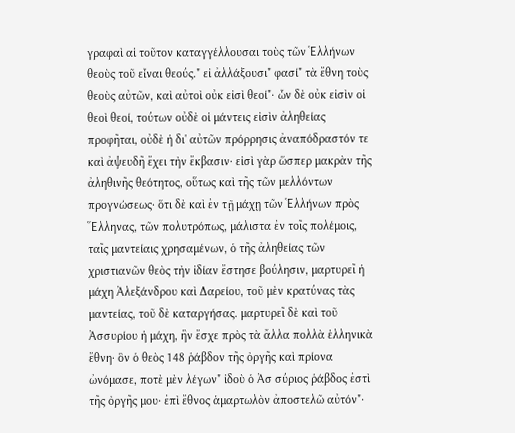γραφαὶ αἱ τοῦτον καταγγέλλουσαι τοὺς τῶν Ἑλλήνων θεοὺς τοῦ εἶναι θεούς." εἰ ἀλλάξουσι" φασί" τὰ ἔθνη τοὺς θεοὺς αὐτῶν, καὶ αὐτοὶ οὐκ εἰσὶ θεοί"· ὧν δὲ οὐκ εἰσὶν οἱ θεοὶ θεοί, τούτων οὐδὲ οἱ μάντεις εἰσὶν ἀληθείας προφῆται, οὐδὲ ἡ δι' αὐτῶν πρόρρησις ἀναπόδραστόν τε καὶ ἀψευδῆ ἔχει τὴν ἔκβασιν· εἰσὶ γὰρ ὥσπερ μακρὰν τῆς ἀληθινῆς θεότητος, οὕτως καὶ τῆς τῶν μελλόντων προγνώσεως· ὅτι δὲ καὶ ἐν τῇ μάχῃ τῶν Ἑλλήνων πρὸς Ἕλληνας, τῶν πολυτρόπως, μάλιστα ἐν τοῖς πολέμοις, ταῖς μαντείαις χρησαμένων, ὁ τῆς ἀληθείας τῶν χριστιανῶν θεὸς τὴν ἰδίαν ἔστησε βούλησιν, μαρτυρεῖ ἡ μάχη Ἀλεξάνδρου καὶ Δαρείου, τοῦ μὲν κρατύνας τὰς μαντείας, τοῦ δὲ καταργήσας. μαρτυρεῖ δὲ καὶ τοῦ Ἀσσυρίου ἡ μάχη, ἣν ἔσχε πρὸς τὰ ἄλλα πολλὰ ἑλληνικὰ ἔθνη· ὃν ὁ θεὸς 148 ῥάβδον τῆς ὀργῆς καὶ πρίονα ὠνόμασε, ποτὲ μὲν λέγων" ἰδοὺ ὁ Ἀσ σύριος ῥάβδος ἐστὶ τῆς ὀργῆς μου· ἐπὶ ἔθνος ἁμαρτωλὸν ἀποστελῶ αὐτόν"·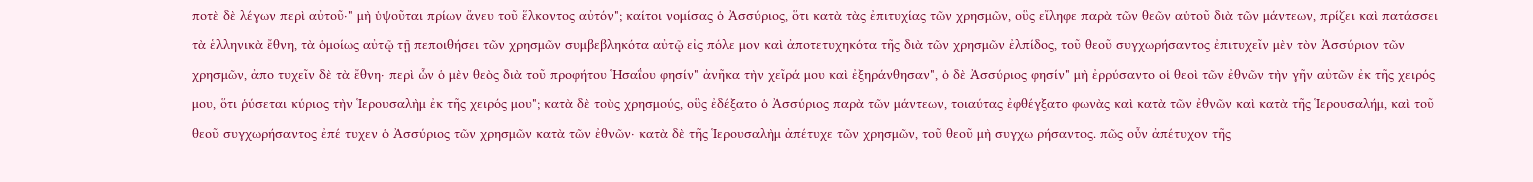ποτὲ δὲ λέγων περὶ αὐτοῦ·" μὴ ὑψοῦται πρίων ἄνευ τοῦ ἕλκοντος αὐτόν"; καίτοι νομίσας ὁ Ἀσσύριος, ὅτι κατὰ τὰς ἐπιτυχίας τῶν χρησμῶν, οὓς εἴληφε παρὰ τῶν θεῶν αὑτοῦ διὰ τῶν μάντεων, πρίζει καὶ πατάσσει τὰ ἑλληνικὰ ἔθνη, τὰ ὁμοίως αὐτῷ τῇ πεποιθήσει τῶν χρησμῶν συμβεβληκότα αὐτῷ εἰς πόλε μον καὶ ἀποτετυχηκότα τῆς διὰ τῶν χρησμῶν ἐλπίδος, τοῦ θεοῦ συγχωρήσαντος ἐπιτυχεῖν μὲν τὸν Ἀσσύριον τῶν χρησμῶν, ἀπο τυχεῖν δὲ τὰ ἔθνη· περὶ ὧν ὁ μὲν θεὸς διὰ τοῦ προφήτου Ἡσαΐου φησίν" ἀνῆκα τὴν χεῖρά μου καὶ ἐξηράνθησαν", ὁ δὲ Ἀσσύριος φησίν" μὴ ἐρρύσαντο οἱ θεοὶ τῶν ἐθνῶν τὴν γῆν αὐτῶν ἐκ τῆς χειρός μου, ὅτι ῥύσεται κύριος τὴν Ἱερουσαλὴμ ἐκ τῆς χειρός μου"; κατὰ δὲ τοὺς χρησμούς, οὓς ἐδέξατο ὁ Ἀσσύριος παρὰ τῶν μάντεων, τοιαύτας ἐφθέγξατο φωνὰς καὶ κατὰ τῶν ἐθνῶν καὶ κατὰ τῆς Ἱερουσαλήμ, καὶ τοῦ θεοῦ συγχωρήσαντος ἐπέ τυχεν ὁ Ἀσσύριος τῶν χρησμῶν κατὰ τῶν ἐθνῶν· κατὰ δὲ τῆς Ἱερουσαλὴμ ἀπέτυχε τῶν χρησμῶν, τοῦ θεοῦ μὴ συγχω ρήσαντος. πῶς οὖν ἀπέτυχον τῆς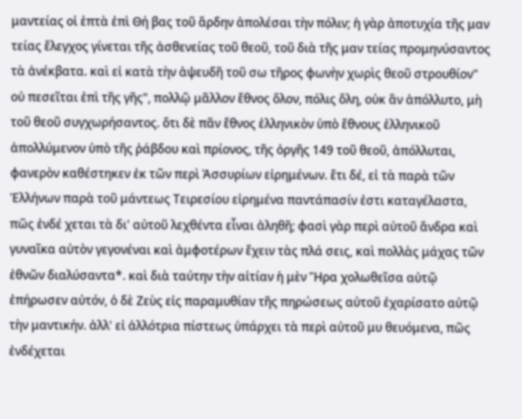μαντείας οἱ ἑπτὰ ἐπὶ Θή βας τοῦ ἄρδην ἀπολέσαι τὴν πόλιν; ἡ γὰρ ἀποτυχία τῆς μαν τείας ἔλεγχος γίνεται τῆς ἀσθενείας τοῦ θεοῦ, τοῦ διὰ τῆς μαν τείας προμηνύσαντος τὰ ἀνέκβατα. καὶ εἰ κατὰ τὴν ἀψευδῆ τοῦ σω τῆρος φωνὴν χωρὶς θεοῦ στρουθίον" οὐ πεσεῖται ἐπὶ τῆς γῆς", πολλῷ μᾶλλον ἔθνος ὅλον, πόλις ὅλη, οὐκ ἂν ἀπόλλυτο, μὴ τοῦ θεοῦ συγχωρήσαντος. ὅτι δὲ πᾶν ἔθνος ἑλληνικὸν ὑπὸ ἔθνους ἑλληνικοῦ ἀπολλύμενον ὑπὸ τῆς ῥάβδου καὶ πρίονος, τῆς ὀργῆς 149 τοῦ θεοῦ, ἀπόλλυται, φανερὸν καθέστηκεν ἐκ τῶν περὶ Ἀσσυρίων εἰρημένων. ἔτι δέ, εἰ τὰ παρὰ τῶν Ἑλλήνων παρὰ τοῦ μάντεως Τειρεσίου εἰρημένα παντάπασίν ἐστι καταγέλαστα, πῶς ἐνδέ χεται τὰ δι' αὐτοῦ λεχθέντα εἶναι ἀληθῆ; φασὶ γὰρ περὶ αὐτοῦ ἄνδρα καὶ γυναῖκα αὐτὸν γεγονέναι καὶ ἀμφοτέρων ἔχειν τὰς πλά σεις, καὶ πολλὰς μάχας τῶν ἐθνῶν διαλύσαντα*. καὶ διὰ ταύτην τὴν αἰτίαν ἡ μὲν Ἥρα χολωθεῖσα αὐτῷ ἐπήρωσεν αὐτόν, ὁ δὲ Ζεὺς εἰς παραμυθίαν τῆς πηρώσεως αὐτοῦ ἐχαρίσατο αὐτῷ τὴν μαντικήν. ἀλλ' εἰ ἀλλότρια πίστεως ὑπάρχει τὰ περὶ αὐτοῦ μυ θευόμενα, πῶς ἐνδέχεται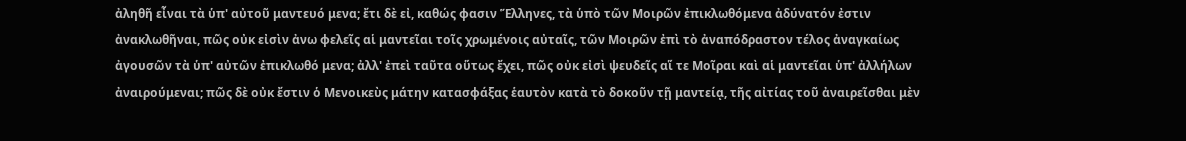ἀληθῆ εἶναι τὰ ὑπ' αὐτοῦ μαντευό μενα; ἔτι δὲ εἰ, καθώς φασιν Ἕλληνες, τὰ ὑπὸ τῶν Μοιρῶν ἐπικλωθόμενα ἀδύνατόν ἐστιν ἀνακλωθῆναι, πῶς οὐκ εἰσὶν ἀνω φελεῖς αἱ μαντεῖαι τοῖς χρωμένοις αὐταῖς, τῶν Μοιρῶν ἐπὶ τὸ ἀναπόδραστον τέλος ἀναγκαίως ἀγουσῶν τὰ ὑπ' αὐτῶν ἐπικλωθό μενα; ἀλλ' ἐπεὶ ταῦτα οὕτως ἔχει, πῶς οὐκ εἰσὶ ψευδεῖς αἵ τε Μοῖραι καὶ αἱ μαντεῖαι ὑπ' ἀλλήλων ἀναιρούμεναι; πῶς δὲ οὐκ ἔστιν ὁ Μενοικεὺς μάτην κατασφάξας ἑαυτὸν κατὰ τὸ δοκοῦν τῇ μαντείᾳ, τῆς αἰτίας τοῦ ἀναιρεῖσθαι μὲν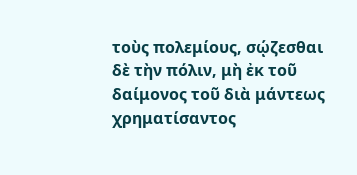τοὺς πολεμίους, σῴζεσθαι δὲ τὴν πόλιν, μὴ ἐκ τοῦ δαίμονος τοῦ διὰ μάντεως χρηματίσαντος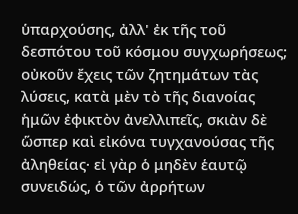ὑπαρχούσης, ἀλλ' ἐκ τῆς τοῦ δεσπότου τοῦ κόσμου συγχωρήσεως; οὐκοῦν ἔχεις τῶν ζητημάτων τὰς λύσεις, κατὰ μὲν τὸ τῆς διανοίας ἡμῶν ἐφικτὸν ἀνελλιπεῖς, σκιὰν δὲ ὥσπερ καὶ εἰκόνα τυγχανούσας τῆς ἀληθείας· εἰ γὰρ ὁ μηδὲν ἑαυτῷ συνειδώς, ὁ τῶν ἀρρήτων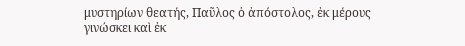μυστηρίων θεατής, Παῦλος ὁ ἀπόστολος, ἐκ μέρους γινώσκει καὶ ἐκ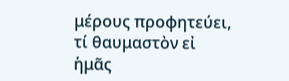μέρους προφητεύει, τί θαυμαστὸν εἰ ἡμᾶς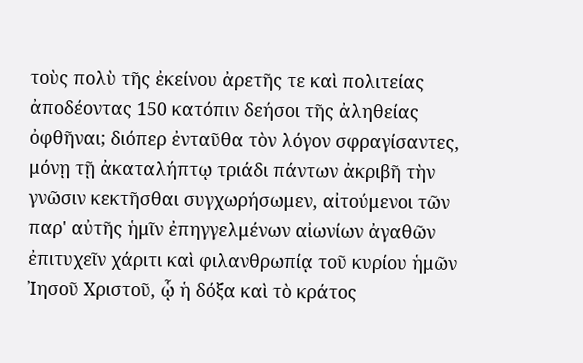τοὺς πολὺ τῆς ἐκείνου ἀρετῆς τε καὶ πολιτείας ἀποδέοντας 150 κατόπιν δεήσοι τῆς ἀληθείας ὀφθῆναι; διόπερ ἐνταῦθα τὸν λόγον σφραγίσαντες, μόνῃ τῇ ἀκαταλήπτῳ τριάδι πάντων ἀκριβῆ τὴν γνῶσιν κεκτῆσθαι συγχωρήσωμεν, αἰτούμενοι τῶν παρ' αὐτῆς ἡμῖν ἐπηγγελμένων αἰωνίων ἀγαθῶν ἐπιτυχεῖν χάριτι καὶ φιλανθρωπίᾳ τοῦ κυρίου ἡμῶν Ἰησοῦ Χριστοῦ, ᾧ ἡ δόξα καὶ τὸ κράτος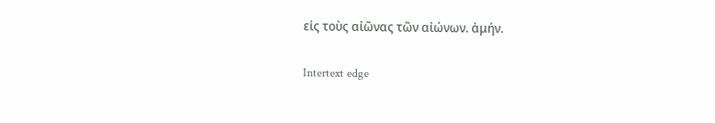εἰς τοὺς αἰῶνας τῶν αἰώνων. ἀμήν.

Intertext edge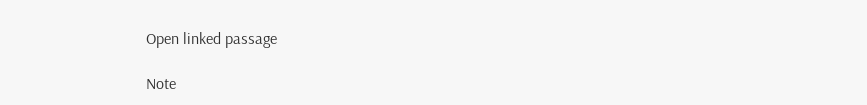Open linked passage

Note